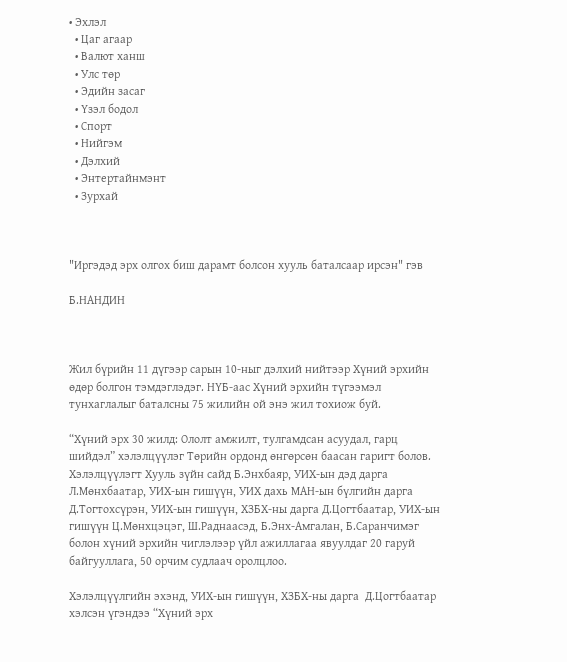• Эхлэл
  • Цаг агаар
  • Валют ханш
  • Улс төр
  • Эдийн засаг
  • Үзэл бодол
  • Спорт
  • Нийгэм
  • Дэлхий
  • Энтертайнмэнт
  • Зурхай



"Иргэдэд эрх олгох биш дарамт болсон хууль баталсаар ирсэн" гэв

Б.НАНДИН



Жил бүрийн 11 дүгээр сарын 10-ныг дэлхий нийтээр Хүний эрхийн өдөр болгон тэмдэглэдэг. НҮБ-аас Хүний эрхийн түгээмэл тунхаглалыг баталсны 75 жилийн ой энэ жил тохиож буй.

“Хүний эрх 30 жилд: Ололт амжилт, тулгамдсан асуудал, гарц шийдэл” хэлэлцүүлэг Төрийн ордонд өнгөрсөн баасан гаригт болов. Хэлэлцүүлэгт Хууль зүйн сайд Б.Энхбаяр, УИХ-ын дэд дарга Л.Мөнхбаатар, УИХ-ын гишүүн, УИХ дахь МАН-ын бүлгийн дарга Д.Тогтохсүрэн, УИХ-ын гишүүн, ХЗБХ-ны дарга Д.Цогтбаатар, УИХ-ын гишүүн Ц.Мөнхцэцэг, Ш.Раднаасэд, Б.Энх-Амгалан, Б.Саранчимэг болон хүний эрхийн чиглэлээр үйл ажиллагаа явуулдаг 20 гаруй байгууллага, 50 орчим судлаач оролцлоо.

Хэлэлцүүлгийн эхэнд, УИХ-ын гишүүн, ХЗБХ-ны дарга  Д.Цогтбаатар хэлсэн үгэндээ “Хүний эрх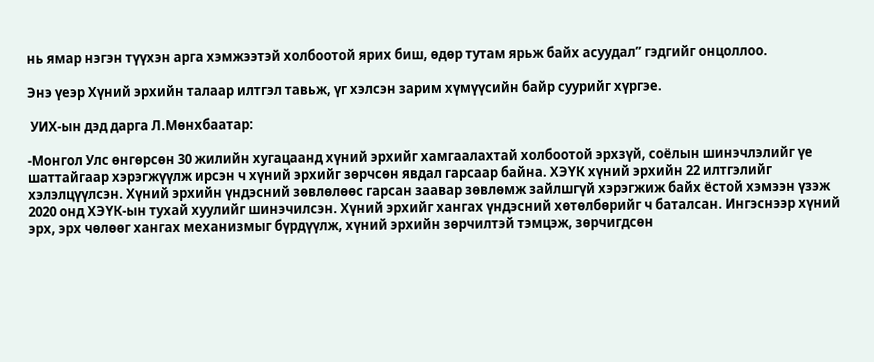нь ямар нэгэн түүхэн арга хэмжээтэй холбоотой ярих биш, өдөр тутам ярьж байх асуудал” гэдгийг онцоллоо.

Энэ үеэр Хүний эрхийн талаар илтгэл тавьж, үг хэлсэн зарим хүмүүсийн байр суурийг хүргэе.

 УИХ-ын дэд дарга Л.Мөнхбаатар:

-Монгол Улс өнгөрсөн 30 жилийн хугацаанд хүний эрхийг хамгаалахтай холбоотой эрхзүй, соёлын шинэчлэлийг үе шаттайгаар хэрэгжүүлж ирсэн ч хүний эрхийг зөрчсөн явдал гарсаар байна. ХЭҮК хүний эрхийн 22 илтгэлийг хэлэлцүүлсэн. Хүний эрхийн үндэсний зөвлөлөөс гарсан заавар зөвлөмж зайлшгүй хэрэгжиж байх ёстой хэмээн үзэж 2020 онд ХЭҮК-ын тухай хуулийг шинэчилсэн. Хүний эрхийг хангах үндэсний хөтөлбөрийг ч баталсан. Ингэснээр хүний эрх, эрх чөлөөг хангах механизмыг бүрдүүлж, хүний эрхийн зөрчилтэй тэмцэж, зөрчигдсөн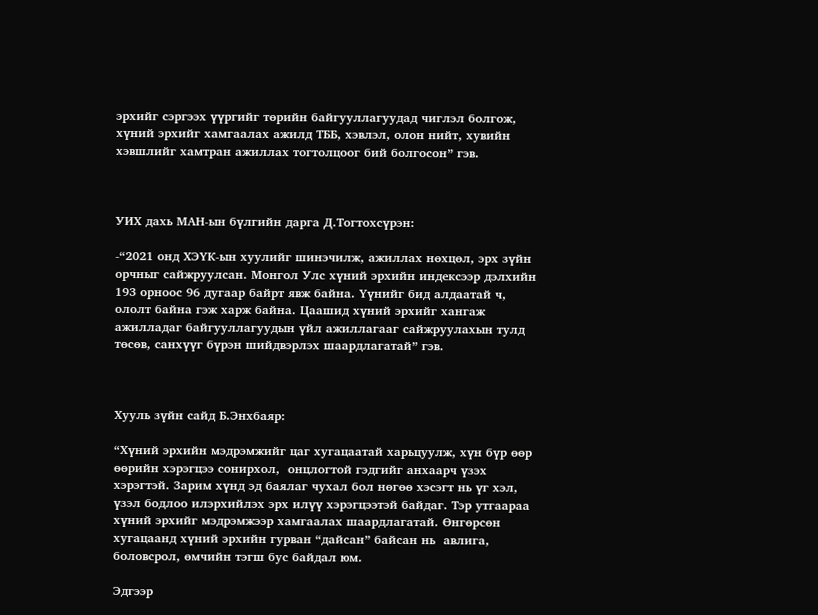эрхийг сэргээх үүргийг төрийн байгууллагуудад чиглэл болгож, хүний эрхийг хамгаалах ажилд ТББ, хэвлэл, олон нийт, хувийн хэвшлийг хамтран ажиллах тогтолцоог бий болгосон” гэв.



УИХ дахь МАН-ын бүлгийн дарга Д.Тогтохсүрэн:

-“2021 онд ХЭҮК-ын хуулийг шинэчилж, ажиллах нөхцөл, эрх зүйн орчныг сайжруулсан. Монгол Улс хүний эрхийн индексээр дэлхийн 193 орноос 96 дугаар байрт явж байна. Үүнийг бид алдаатай ч, ололт байна гэж харж байна. Цаашид хүний эрхийг хангаж ажилладаг байгууллагуудын үйл ажиллагааг сайжруулахын тулд төсөв, санхүүг бүрэн шийдвэрлэх шаардлагатай” гэв.



Хууль зүйн сайд Б.Энхбаяр:

“Хүний эрхийн мэдрэмжийг цаг хугацаатай харьцуулж, хүн бүр өөр өөрийн хэрэгцээ сонирхол,  онцлогтой гэдгийг анхаарч үзэх хэрэгтэй. Зарим хүнд эд баялаг чухал бол нөгөө хэсэгт нь үг хэл, үзэл бодлоо илэрхийлэх эрх илүү хэрэгцээтэй байдаг. Тэр утгаараа хүний эрхийг мэдрэмжээр хамгаалах шаардлагатай. Өнгөрсөн хугацаанд хүний эрхийн гурван “дайсан” байсан нь  авлига, боловсрол, өмчийн тэгш бус байдал юм.

Эдгээр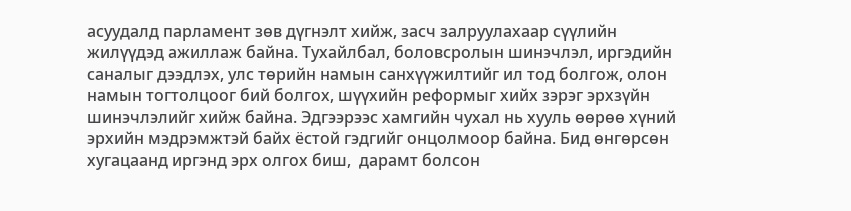асуудалд парламент зөв дүгнэлт хийж, засч залруулахаар сүүлийн жилүүдэд ажиллаж байна. Тухайлбал, боловсролын шинэчлэл, иргэдийн саналыг дээдлэх, улс төрийн намын санхүүжилтийг ил тод болгож, олон намын тогтолцоог бий болгох, шүүхийн реформыг хийх зэрэг эрхзүйн шинэчлэлийг хийж байна. Эдгээрээс хамгийн чухал нь хууль өөрөө хүний эрхийн мэдрэмжтэй байх ёстой гэдгийг онцолмоор байна. Бид өнгөрсөн хугацаанд иргэнд эрх олгох биш,  дарамт болсон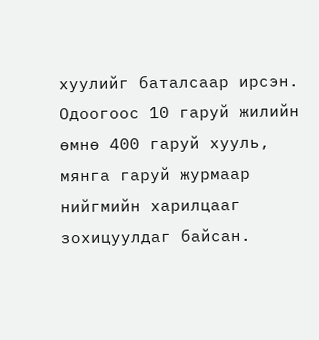хуулийг баталсаар ирсэн. Одоогоос 10 гаруй жилийн өмнө 400 гаруй хууль, мянга гаруй журмаар нийгмийн харилцааг зохицуулдаг байсан.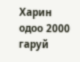Харин одоо 2000 гаруй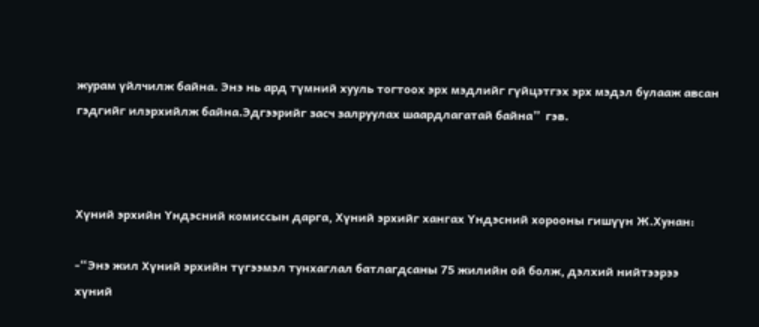журам үйлчилж байна. Энэ нь ард түмний хууль тогтоох эрх мэдлийг гүйцэтгэх эрх мэдэл булааж авсан гэдгийг илэрхийлж байна.Эдгээрийг засч залруулах шаардлагатай байна”  гэв.



Хүний эрхийн Үндэсний комиссын дарга, Хүний эрхийг хангах Үндэсний хорооны гишүүн Ж.Хунан:

-“Энэ жил Хүний эрхийн түгээмэл тунхаглал батлагдсаны 75 жилийн ой болж, дэлхий нийтээрээ хүний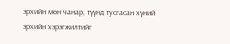эрхийн мөн чанар, түүнд тусгасан хүний эрхийн хэрэгжилтийг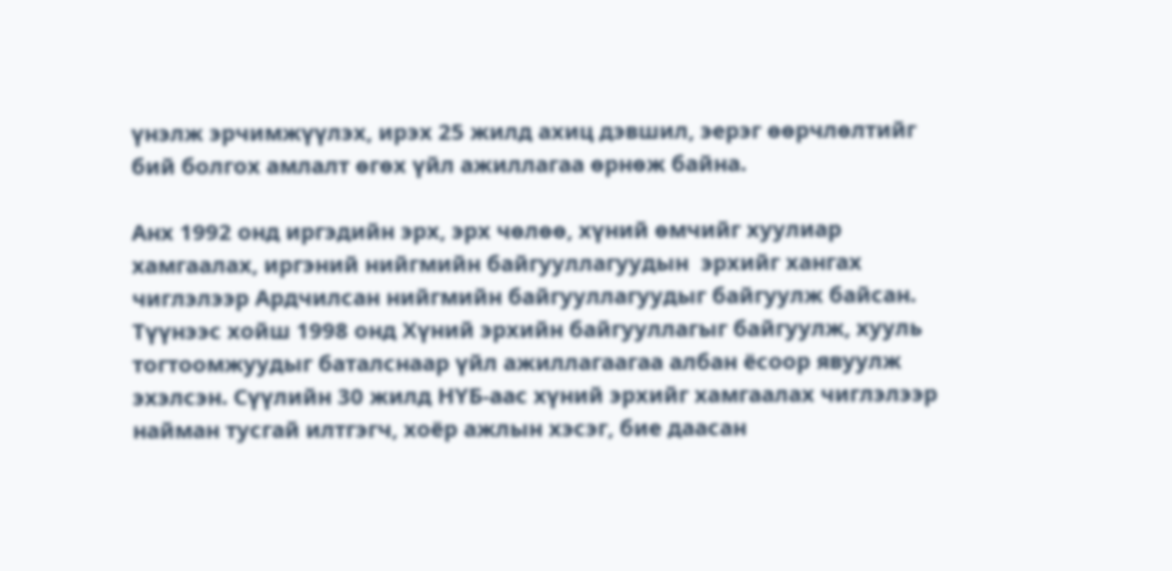үнэлж эрчимжүүлэх, ирэх 25 жилд ахиц дэвшил, эерэг өөрчлөлтийг бий болгох амлалт өгөх үйл ажиллагаа өрнөж байна.

Анх 1992 онд иргэдийн эрх, эрх чөлөө, хүний өмчийг хуулиар хамгаалах, иргэний нийгмийн байгууллагуудын  эрхийг хангах чиглэлээр Ардчилсан нийгмийн байгууллагуудыг байгуулж байсан. Түүнээс хойш 1998 онд Хүний эрхийн байгууллагыг байгуулж, хууль тогтоомжуудыг баталснаар үйл ажиллагаагаа албан ёсоор явуулж эхэлсэн. Сүүлийн 30 жилд НҮБ-аас хүний эрхийг хамгаалах чиглэлээр найман тусгай илтгэгч, хоёр ажлын хэсэг, бие даасан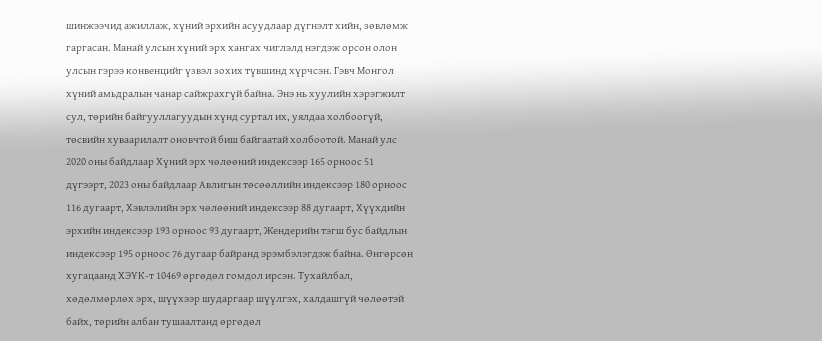шинжээчид ажиллаж, хүний эрхийн асуудлаар дүгнэлт хийн, зөвлөмж гаргасан. Манай улсын хүний эрх хангах чиглэлд нэгдэж орсон олон улсын гэрээ конвенцийг үзвэл зохих түвшинд хүрчсэн. Гэвч Монгол хүний амьдралын чанар сайжрахгүй байна. Энэ нь хуулийн хэрэгжилт сул, төрийн байгууллагуудын хүнд суртал их, уялдаа холбоогүй, төсвийн хуваарилалт оновчтой биш байгаатай холбоотой. Манай улс 2020 оны байдлаар Хүний эрх чөлөөний индексээр 165 орноос 51 дүгээрт, 2023 оны байдлаар Авлигын төсөөллийн индексээр 180 орноос 116 дугаарт, Хэвлэлийн эрх чөлөөний индексээр 88 дугаарт, Хүүхдийн эрхийн индексээр 193 орноос 93 дугаарт, Жендерийн тэгш бус байдлын индексээр 195 орноос 76 дугаар байранд эрэмбэлэгдэж байна. Өнгөрсөн хугацаанд ХЭҮК-т 10469 өргөдөл гомдол ирсэн. Тухайлбал, хөдөлмөрлөх эрх, шүүхээр шударгаар шүүлгэх, халдашгүй чөлөөтэй байх, төрийн албан тушаалтанд өргөдөл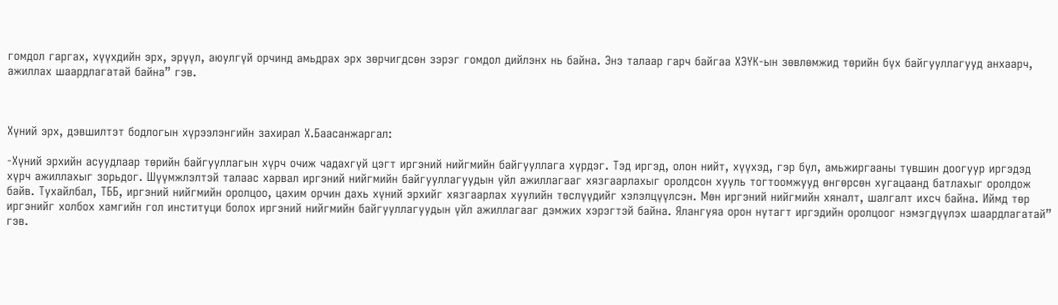гомдол гаргах, хүүхдийн эрх, эрүүл, аюулгүй орчинд амьдрах эрх зөрчигдсөн зэрэг гомдол дийлэнх нь байна. Энэ талаар гарч байгаа ХЭҮК-ын зөвлөмжид төрийн бүх байгууллагууд анхаарч, ажиллах шаардлагатай байна” гэв.



Хүний эрх, дэвшилтэт бодлогын хүрээлэнгийн захирал Х.Баасанжаргал:

-Хүний эрхийн асуудлаар төрийн байгууллагын хүрч очиж чадахгүй цэгт иргэний нийгмийн байгууллага хүрдэг. Тэд иргэд, олон нийт, хүүхэд, гэр бүл, амьжиргааны түвшин доогуур иргэдэд хүрч ажиллахыг зорьдог. Шүүмжлэлтэй талаас харвал иргэний нийгмийн байгууллагуудын үйл ажиллагааг хязгаарлахыг оролдсон хууль тогтоомжууд өнгөрсөн хугацаанд батлахыг оролдож байв. Тухайлбал, ТББ, иргэний нийгмийн оролцоо, цахим орчин дахь хүний эрхийг хязгаарлах хуулийн төслүүдийг хэлэлцүүлсэн. Мөн иргэний нийгмийн хяналт, шалгалт ихсч байна. Иймд төр иргэнийг холбох хамгийн гол институци болох иргэний нийгмийн байгууллагуудын үйл ажиллагааг дэмжих хэрэгтэй байна. Ялангуяа орон нутагт иргэдийн оролцоог нэмэгдүүлэх шаардлагатай” гэв.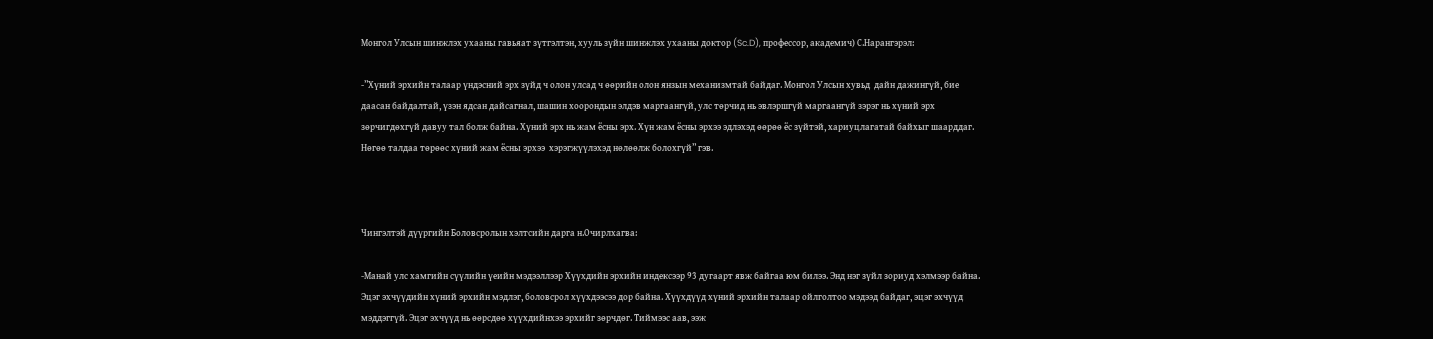Монгол Улсын шинжлэх ухааны гавьяат зүтгэлтэн, хууль зүйн шинжлэх ухааны доктор (Sc.D), профессор, академич) С.Нарангэрэл:

-”Хүний эрхийн талаар үндэсний эрх зүйд ч олон улсад ч өөрийн олон янзын механизмтай байдаг. Монгол Улсын хувьд  дайн дажингүй, бие даасан байдалтай, үзэн ядсан дайсагнал, шашин хоорондын элдэв маргаангүй, улс төрчид нь эвлэршгүй маргаангүй зэрэг нь хүний эрх зөрчигдөхгүй давуу тал болж байна. Хүний эрх нь жам ёсны эрх. Хүн жам ёсны эрхээ эдлэхэд өөрөө ёс зүйтэй, хариуцлагатай байхыг шаарддаг. Нөгөө талдаа төрөөс хүний жам ёсны эрхээ  хэрэгжүүлэхэд нөлөөлж болохгүй” гэв.



Чингэлтэй дүүргийн Боловсролын хэлтсийн дарга н.Очирлхагва:

-Манай улс хамгийн сүүлийн үеийн мэдээллээр Хүүхдийн эрхийн индексээр 93 дугаарт явж байгаа юм билээ. Энд нэг зүйл зориуд хэлмээр байна. Эцэг эхчүүдийн хүний эрхийн мэдлэг, боловсрол хүүхдээсээ дор байна. Хүүхдүүд хүний эрхийн талаар ойлголтоо мэдээд байдаг, эцэг эхчүүд мэддэггүй. Эцэг эхчүүд нь өөрсдөө хүүхдийнхээ эрхийг зөрчдөг. Тиймээс аав, ээж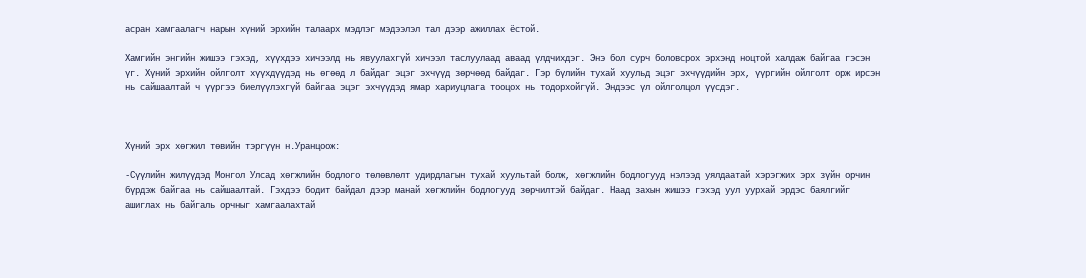асран хамгаалагч нарын хүний эрхийн талаарх мэдлэг мэдээлэл тал дээр ажиллах ёстой.

Хамгийн энгийн жишээ гэхэд, хүүхдээ хичээлд нь явуулахгүй хичээл таслуулаад аваад үлдчихдэг. Энэ бол сурч боловсрох эрхэнд ноцтой халдаж байгаа гэсэн үг. Хүний эрхийн ойлголт хүүхдүүдэд нь өгөөд л байдаг эцэг эхчүүд зөрчөөд байдаг. Гэр бүлийн тухай хуульд эцэг эхчүүдийн эрх, үүргийн ойлголт орж ирсэн нь сайшаалтай ч үүргээ биелүүлэхгүй байгаа эцэг эхчүүдэд ямар хариуцлага тооцох нь тодорхойгүй. Эндээс үл ойлголцол үүсдэг.



Хүний эрх хөгжил төвийн тэргүүн н.Уранцоож:

-Сүүлийн жилүүдэд Монгол Улсад хөгжлийн бодлого төлөвлөлт удирдлагын тухай хуультай болж, хөгжлийн бодлогууд нэлээд уялдаатай хэрэгжих эрх зүйн орчин бүрдэж байгаа нь сайшаалтай. Гэхдээ бодит байдал дээр манай хөгжлийн бодлогууд зөрчилтэй байдаг. Наад захын жишээ гэхэд уул уурхай эрдэс баялгийг ашиглах нь байгаль орчныг хамгаалахтай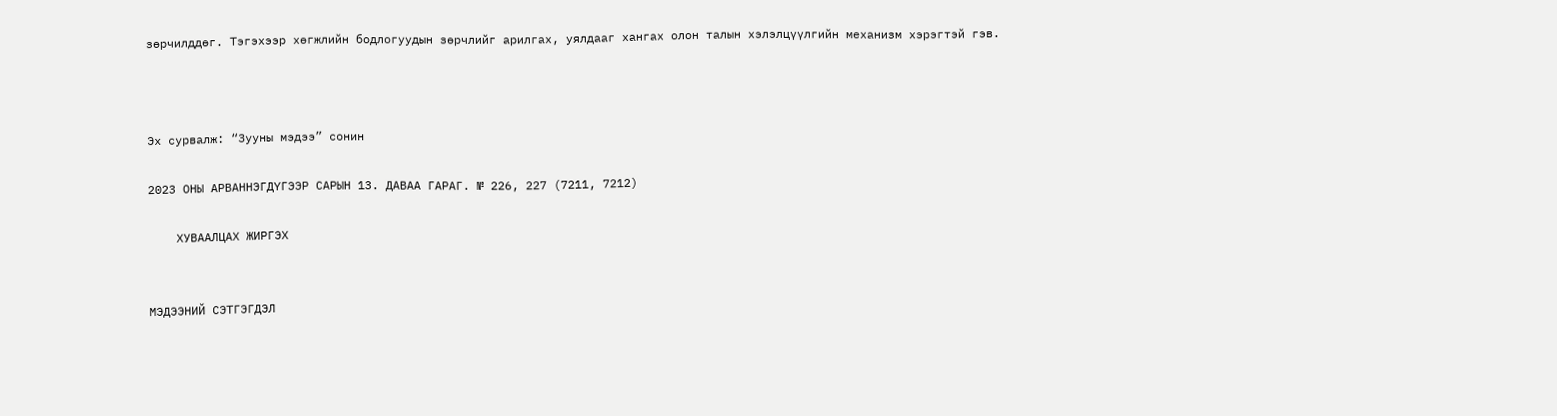зөрчилддөг. Тэгэхээр хөгжлийн бодлогуудын зөрчлийг арилгах, уялдааг хангах олон талын хэлэлцүүлгийн механизм хэрэгтэй гэв.



Эх сурвалж: “Зууны мэдээ” сонин

2023 ОНЫ АРВАННЭГДҮГЭЭР САРЫН 13. ДАВАА ГАРАГ. № 226, 227 (7211, 7212)

    ХУВААЛЦАХ ЖИРГЭХ


МЭДЭЭНИЙ СЭТГЭГДЭЛ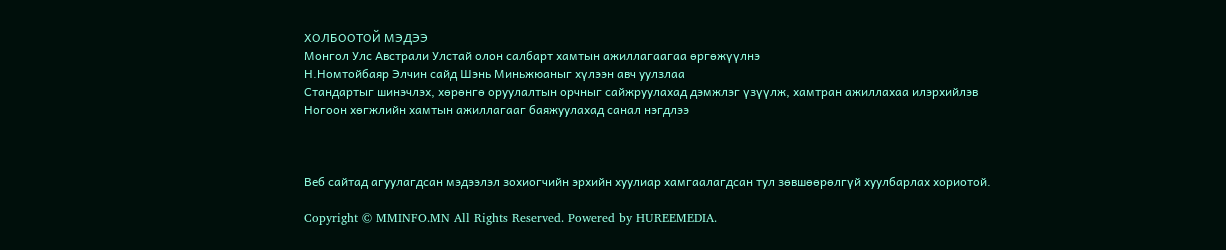ХОЛБООТОЙ МЭДЭЭ
Монгол Улс Австрали Улстай олон салбарт хамтын ажиллагаагаа өргөжүүлнэ
Н.Номтойбаяр Элчин сайд Шэнь Миньжюаныг хүлээн авч уулзлаа
Стандартыг шинэчлэх, хөрөнгө оруулалтын орчныг сайжруулахад дэмжлэг үзүүлж, хамтран ажиллахаа илэрхийлэв
Ногоон хөгжлийн хамтын ажиллагааг баяжуулахад санал нэгдлээ



Веб сайтад агуулагдсан мэдээлэл зохиогчийн эрхийн хуулиар хамгаалагдсан тул зөвшөөрөлгүй хуулбарлах хориотой.

Copyright © MMINFO.MN All Rights Reserved. Powered by HUREEMEDIA.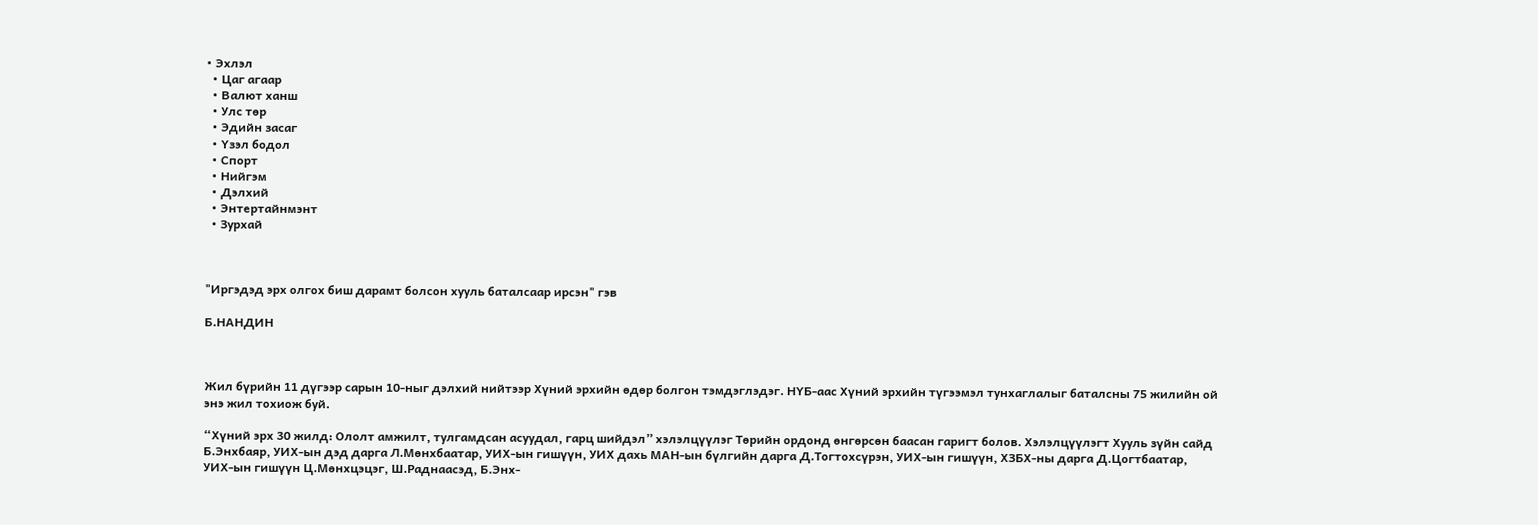• Эхлэл
  • Цаг агаар
  • Валют ханш
  • Улс төр
  • Эдийн засаг
  • Үзэл бодол
  • Спорт
  • Нийгэм
  • Дэлхий
  • Энтертайнмэнт
  • Зурхай



"Иргэдэд эрх олгох биш дарамт болсон хууль баталсаар ирсэн" гэв

Б.НАНДИН



Жил бүрийн 11 дүгээр сарын 10-ныг дэлхий нийтээр Хүний эрхийн өдөр болгон тэмдэглэдэг. НҮБ-аас Хүний эрхийн түгээмэл тунхаглалыг баталсны 75 жилийн ой энэ жил тохиож буй.

“Хүний эрх 30 жилд: Ололт амжилт, тулгамдсан асуудал, гарц шийдэл” хэлэлцүүлэг Төрийн ордонд өнгөрсөн баасан гаригт болов. Хэлэлцүүлэгт Хууль зүйн сайд Б.Энхбаяр, УИХ-ын дэд дарга Л.Мөнхбаатар, УИХ-ын гишүүн, УИХ дахь МАН-ын бүлгийн дарга Д.Тогтохсүрэн, УИХ-ын гишүүн, ХЗБХ-ны дарга Д.Цогтбаатар, УИХ-ын гишүүн Ц.Мөнхцэцэг, Ш.Раднаасэд, Б.Энх-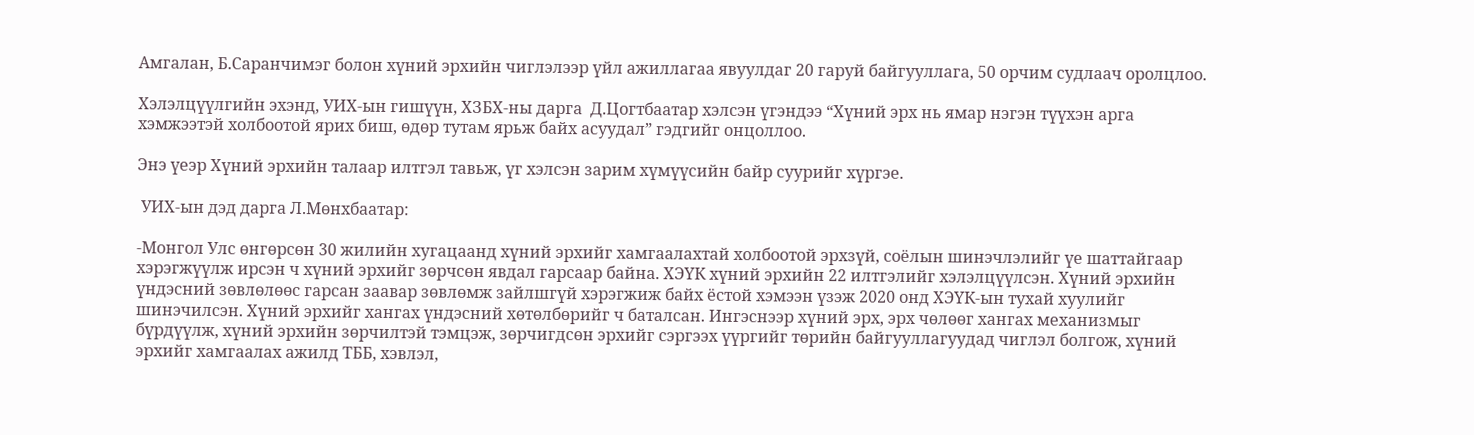Амгалан, Б.Саранчимэг болон хүний эрхийн чиглэлээр үйл ажиллагаа явуулдаг 20 гаруй байгууллага, 50 орчим судлаач оролцлоо.

Хэлэлцүүлгийн эхэнд, УИХ-ын гишүүн, ХЗБХ-ны дарга  Д.Цогтбаатар хэлсэн үгэндээ “Хүний эрх нь ямар нэгэн түүхэн арга хэмжээтэй холбоотой ярих биш, өдөр тутам ярьж байх асуудал” гэдгийг онцоллоо.

Энэ үеэр Хүний эрхийн талаар илтгэл тавьж, үг хэлсэн зарим хүмүүсийн байр суурийг хүргэе.

 УИХ-ын дэд дарга Л.Мөнхбаатар:

-Монгол Улс өнгөрсөн 30 жилийн хугацаанд хүний эрхийг хамгаалахтай холбоотой эрхзүй, соёлын шинэчлэлийг үе шаттайгаар хэрэгжүүлж ирсэн ч хүний эрхийг зөрчсөн явдал гарсаар байна. ХЭҮК хүний эрхийн 22 илтгэлийг хэлэлцүүлсэн. Хүний эрхийн үндэсний зөвлөлөөс гарсан заавар зөвлөмж зайлшгүй хэрэгжиж байх ёстой хэмээн үзэж 2020 онд ХЭҮК-ын тухай хуулийг шинэчилсэн. Хүний эрхийг хангах үндэсний хөтөлбөрийг ч баталсан. Ингэснээр хүний эрх, эрх чөлөөг хангах механизмыг бүрдүүлж, хүний эрхийн зөрчилтэй тэмцэж, зөрчигдсөн эрхийг сэргээх үүргийг төрийн байгууллагуудад чиглэл болгож, хүний эрхийг хамгаалах ажилд ТББ, хэвлэл,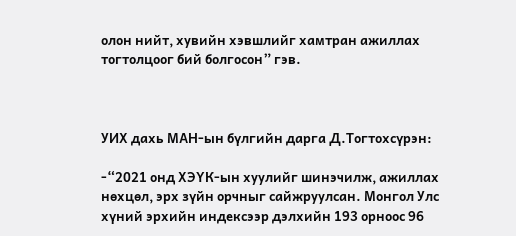олон нийт, хувийн хэвшлийг хамтран ажиллах тогтолцоог бий болгосон” гэв.



УИХ дахь МАН-ын бүлгийн дарга Д.Тогтохсүрэн:

-“2021 онд ХЭҮК-ын хуулийг шинэчилж, ажиллах нөхцөл, эрх зүйн орчныг сайжруулсан. Монгол Улс хүний эрхийн индексээр дэлхийн 193 орноос 96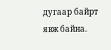дугаар байрт явж байна.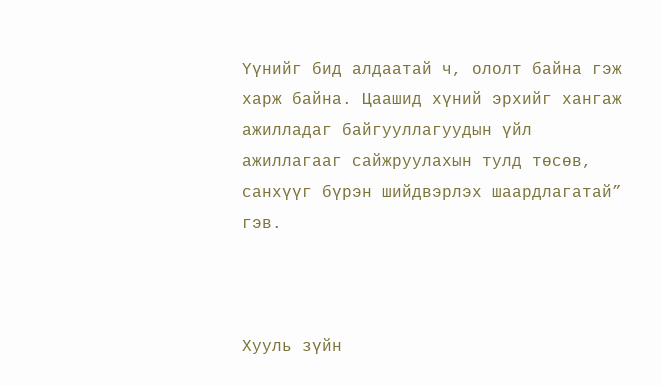Үүнийг бид алдаатай ч, ололт байна гэж харж байна. Цаашид хүний эрхийг хангаж ажилладаг байгууллагуудын үйл ажиллагааг сайжруулахын тулд төсөв, санхүүг бүрэн шийдвэрлэх шаардлагатай” гэв.



Хууль зүйн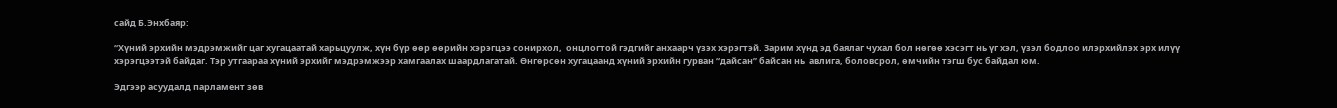сайд Б.Энхбаяр:

“Хүний эрхийн мэдрэмжийг цаг хугацаатай харьцуулж, хүн бүр өөр өөрийн хэрэгцээ сонирхол,  онцлогтой гэдгийг анхаарч үзэх хэрэгтэй. Зарим хүнд эд баялаг чухал бол нөгөө хэсэгт нь үг хэл, үзэл бодлоо илэрхийлэх эрх илүү хэрэгцээтэй байдаг. Тэр утгаараа хүний эрхийг мэдрэмжээр хамгаалах шаардлагатай. Өнгөрсөн хугацаанд хүний эрхийн гурван “дайсан” байсан нь  авлига, боловсрол, өмчийн тэгш бус байдал юм.

Эдгээр асуудалд парламент зөв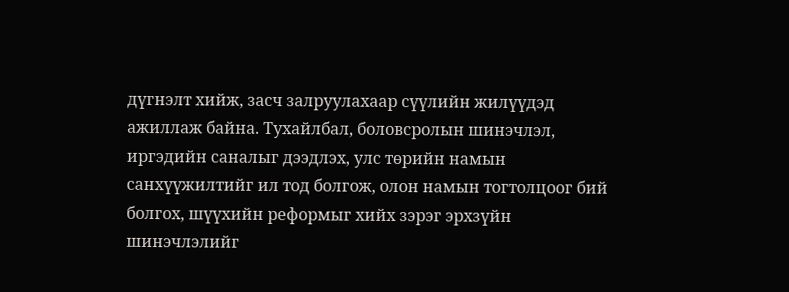дүгнэлт хийж, засч залруулахаар сүүлийн жилүүдэд ажиллаж байна. Тухайлбал, боловсролын шинэчлэл, иргэдийн саналыг дээдлэх, улс төрийн намын санхүүжилтийг ил тод болгож, олон намын тогтолцоог бий болгох, шүүхийн реформыг хийх зэрэг эрхзүйн шинэчлэлийг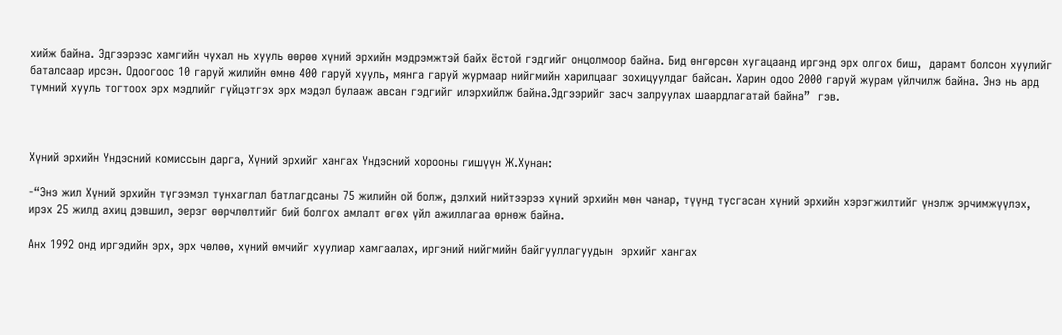хийж байна. Эдгээрээс хамгийн чухал нь хууль өөрөө хүний эрхийн мэдрэмжтэй байх ёстой гэдгийг онцолмоор байна. Бид өнгөрсөн хугацаанд иргэнд эрх олгох биш,  дарамт болсон хуулийг баталсаар ирсэн. Одоогоос 10 гаруй жилийн өмнө 400 гаруй хууль, мянга гаруй журмаар нийгмийн харилцааг зохицуулдаг байсан. Харин одоо 2000 гаруй журам үйлчилж байна. Энэ нь ард түмний хууль тогтоох эрх мэдлийг гүйцэтгэх эрх мэдэл булааж авсан гэдгийг илэрхийлж байна.Эдгээрийг засч залруулах шаардлагатай байна”  гэв.



Хүний эрхийн Үндэсний комиссын дарга, Хүний эрхийг хангах Үндэсний хорооны гишүүн Ж.Хунан:

-“Энэ жил Хүний эрхийн түгээмэл тунхаглал батлагдсаны 75 жилийн ой болж, дэлхий нийтээрээ хүний эрхийн мөн чанар, түүнд тусгасан хүний эрхийн хэрэгжилтийг үнэлж эрчимжүүлэх, ирэх 25 жилд ахиц дэвшил, эерэг өөрчлөлтийг бий болгох амлалт өгөх үйл ажиллагаа өрнөж байна.

Анх 1992 онд иргэдийн эрх, эрх чөлөө, хүний өмчийг хуулиар хамгаалах, иргэний нийгмийн байгууллагуудын  эрхийг хангах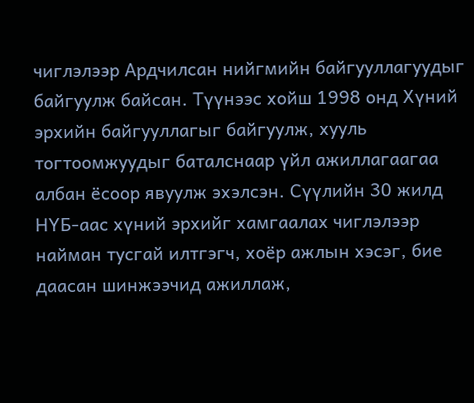чиглэлээр Ардчилсан нийгмийн байгууллагуудыг байгуулж байсан. Түүнээс хойш 1998 онд Хүний эрхийн байгууллагыг байгуулж, хууль тогтоомжуудыг баталснаар үйл ажиллагаагаа албан ёсоор явуулж эхэлсэн. Сүүлийн 30 жилд НҮБ-аас хүний эрхийг хамгаалах чиглэлээр найман тусгай илтгэгч, хоёр ажлын хэсэг, бие даасан шинжээчид ажиллаж,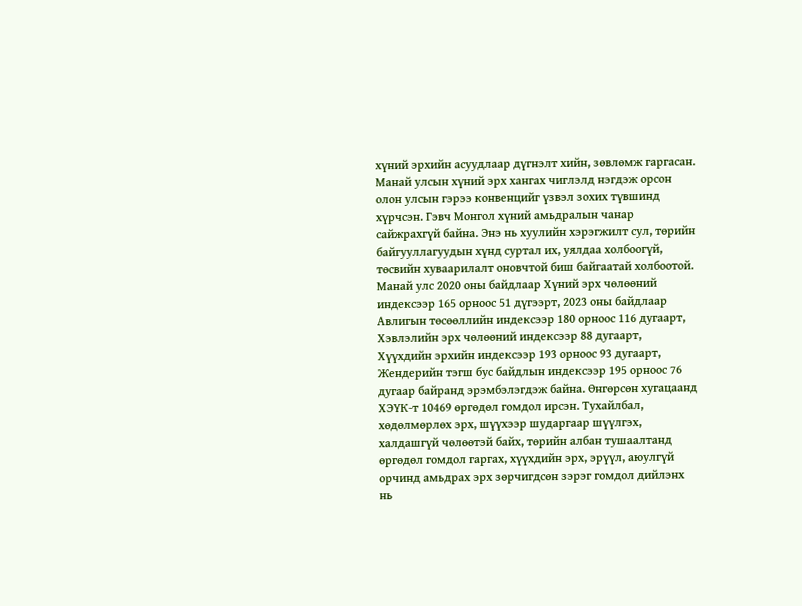хүний эрхийн асуудлаар дүгнэлт хийн, зөвлөмж гаргасан. Манай улсын хүний эрх хангах чиглэлд нэгдэж орсон олон улсын гэрээ конвенцийг үзвэл зохих түвшинд хүрчсэн. Гэвч Монгол хүний амьдралын чанар сайжрахгүй байна. Энэ нь хуулийн хэрэгжилт сул, төрийн байгууллагуудын хүнд суртал их, уялдаа холбоогүй, төсвийн хуваарилалт оновчтой биш байгаатай холбоотой. Манай улс 2020 оны байдлаар Хүний эрх чөлөөний индексээр 165 орноос 51 дүгээрт, 2023 оны байдлаар Авлигын төсөөллийн индексээр 180 орноос 116 дугаарт, Хэвлэлийн эрх чөлөөний индексээр 88 дугаарт, Хүүхдийн эрхийн индексээр 193 орноос 93 дугаарт, Жендерийн тэгш бус байдлын индексээр 195 орноос 76 дугаар байранд эрэмбэлэгдэж байна. Өнгөрсөн хугацаанд ХЭҮК-т 10469 өргөдөл гомдол ирсэн. Тухайлбал, хөдөлмөрлөх эрх, шүүхээр шударгаар шүүлгэх, халдашгүй чөлөөтэй байх, төрийн албан тушаалтанд өргөдөл гомдол гаргах, хүүхдийн эрх, эрүүл, аюулгүй орчинд амьдрах эрх зөрчигдсөн зэрэг гомдол дийлэнх нь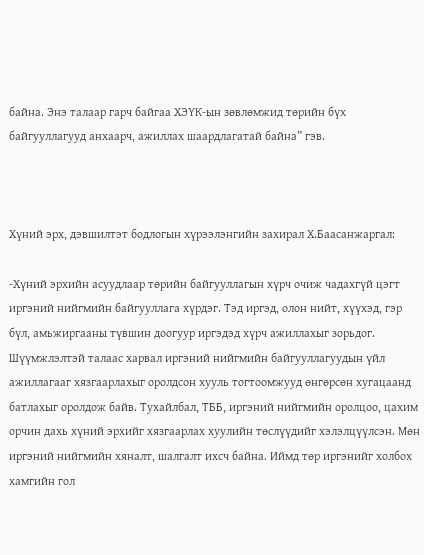байна. Энэ талаар гарч байгаа ХЭҮК-ын зөвлөмжид төрийн бүх байгууллагууд анхаарч, ажиллах шаардлагатай байна” гэв.



Хүний эрх, дэвшилтэт бодлогын хүрээлэнгийн захирал Х.Баасанжаргал:

-Хүний эрхийн асуудлаар төрийн байгууллагын хүрч очиж чадахгүй цэгт иргэний нийгмийн байгууллага хүрдэг. Тэд иргэд, олон нийт, хүүхэд, гэр бүл, амьжиргааны түвшин доогуур иргэдэд хүрч ажиллахыг зорьдог. Шүүмжлэлтэй талаас харвал иргэний нийгмийн байгууллагуудын үйл ажиллагааг хязгаарлахыг оролдсон хууль тогтоомжууд өнгөрсөн хугацаанд батлахыг оролдож байв. Тухайлбал, ТББ, иргэний нийгмийн оролцоо, цахим орчин дахь хүний эрхийг хязгаарлах хуулийн төслүүдийг хэлэлцүүлсэн. Мөн иргэний нийгмийн хяналт, шалгалт ихсч байна. Иймд төр иргэнийг холбох хамгийн гол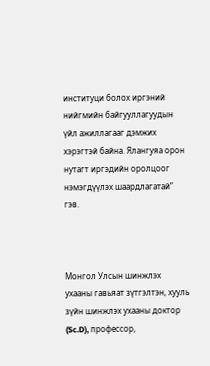институци болох иргэний нийгмийн байгууллагуудын үйл ажиллагааг дэмжих хэрэгтэй байна. Ялангуяа орон нутагт иргэдийн оролцоог нэмэгдүүлэх шаардлагатай” гэв.



Монгол Улсын шинжлэх ухааны гавьяат зүтгэлтэн, хууль зүйн шинжлэх ухааны доктор (Sc.D), профессор,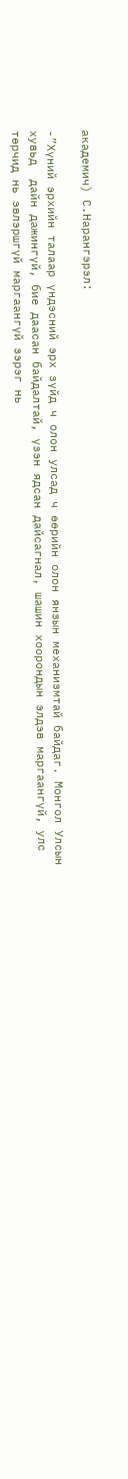академич) С.Нарангэрэл:

-”Хүний эрхийн талаар үндэсний эрх зүйд ч олон улсад ч өөрийн олон янзын механизмтай байдаг. Монгол Улсын хувьд  дайн дажингүй, бие даасан байдалтай, үзэн ядсан дайсагнал, шашин хоорондын элдэв маргаангүй, улс төрчид нь эвлэршгүй маргаангүй зэрэг нь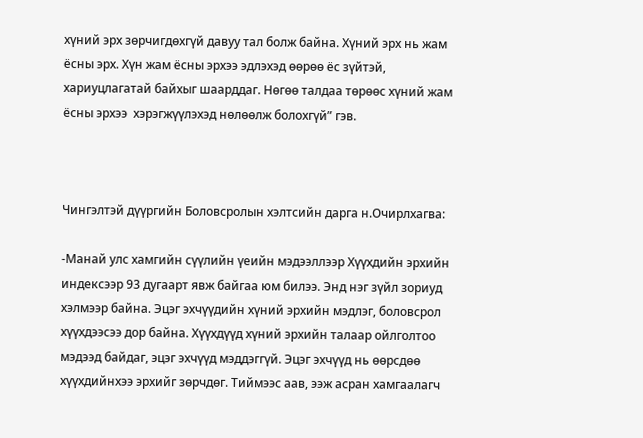хүний эрх зөрчигдөхгүй давуу тал болж байна. Хүний эрх нь жам ёсны эрх. Хүн жам ёсны эрхээ эдлэхэд өөрөө ёс зүйтэй, хариуцлагатай байхыг шаарддаг. Нөгөө талдаа төрөөс хүний жам ёсны эрхээ  хэрэгжүүлэхэд нөлөөлж болохгүй” гэв.



Чингэлтэй дүүргийн Боловсролын хэлтсийн дарга н.Очирлхагва:

-Манай улс хамгийн сүүлийн үеийн мэдээллээр Хүүхдийн эрхийн индексээр 93 дугаарт явж байгаа юм билээ. Энд нэг зүйл зориуд хэлмээр байна. Эцэг эхчүүдийн хүний эрхийн мэдлэг, боловсрол хүүхдээсээ дор байна. Хүүхдүүд хүний эрхийн талаар ойлголтоо мэдээд байдаг, эцэг эхчүүд мэддэггүй. Эцэг эхчүүд нь өөрсдөө хүүхдийнхээ эрхийг зөрчдөг. Тиймээс аав, ээж асран хамгаалагч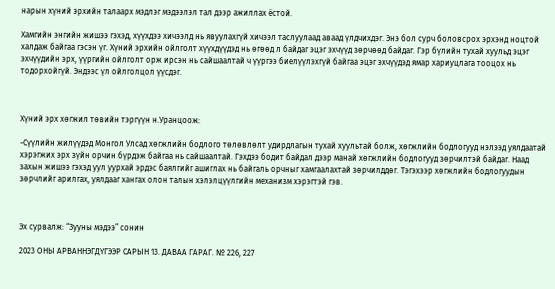нарын хүний эрхийн талаарх мэдлэг мэдээлэл тал дээр ажиллах ёстой.

Хамгийн энгийн жишээ гэхэд, хүүхдээ хичээлд нь явуулахгүй хичээл таслуулаад аваад үлдчихдэг. Энэ бол сурч боловсрох эрхэнд ноцтой халдаж байгаа гэсэн үг. Хүний эрхийн ойлголт хүүхдүүдэд нь өгөөд л байдаг эцэг эхчүүд зөрчөөд байдаг. Гэр бүлийн тухай хуульд эцэг эхчүүдийн эрх, үүргийн ойлголт орж ирсэн нь сайшаалтай ч үүргээ биелүүлэхгүй байгаа эцэг эхчүүдэд ямар хариуцлага тооцох нь тодорхойгүй. Эндээс үл ойлголцол үүсдэг.



Хүний эрх хөгжил төвийн тэргүүн н.Уранцоож:

-Сүүлийн жилүүдэд Монгол Улсад хөгжлийн бодлого төлөвлөлт удирдлагын тухай хуультай болж, хөгжлийн бодлогууд нэлээд уялдаатай хэрэгжих эрх зүйн орчин бүрдэж байгаа нь сайшаалтай. Гэхдээ бодит байдал дээр манай хөгжлийн бодлогууд зөрчилтэй байдаг. Наад захын жишээ гэхэд уул уурхай эрдэс баялгийг ашиглах нь байгаль орчныг хамгаалахтай зөрчилддөг. Тэгэхээр хөгжлийн бодлогуудын зөрчлийг арилгах, уялдааг хангах олон талын хэлэлцүүлгийн механизм хэрэгтэй гэв.



Эх сурвалж: “Зууны мэдээ” сонин

2023 ОНЫ АРВАННЭГДҮГЭЭР САРЫН 13. ДАВАА ГАРАГ. № 226, 227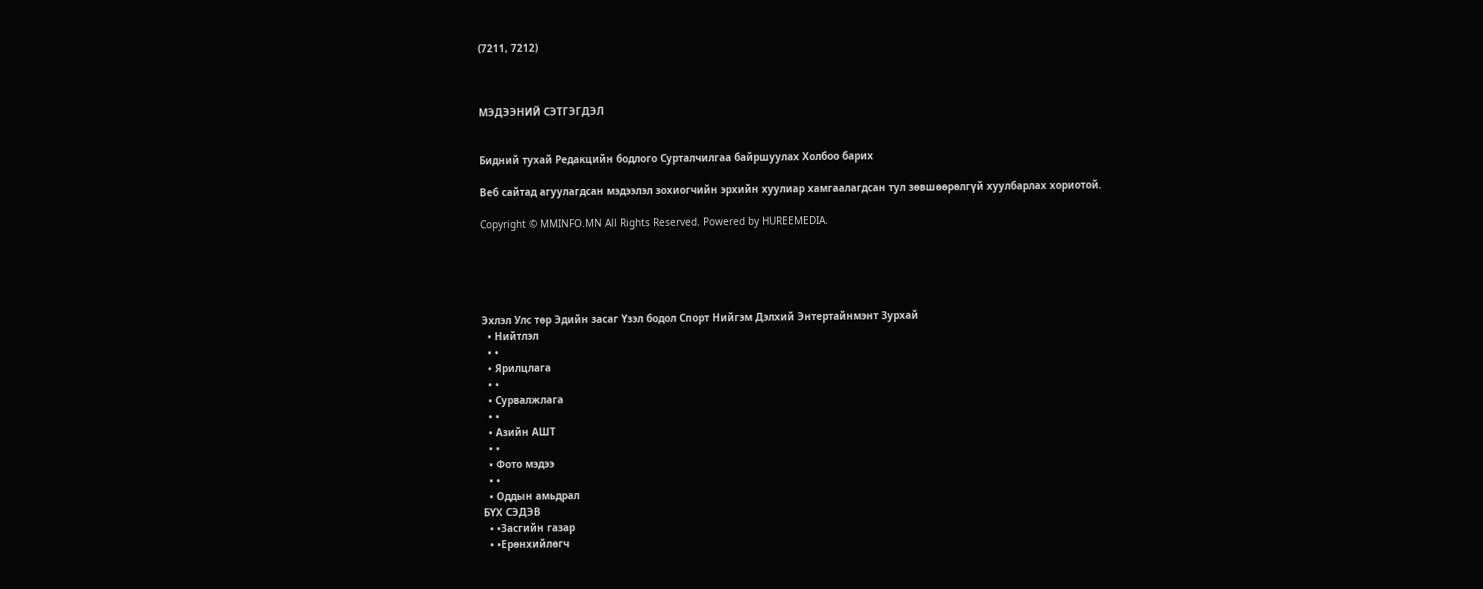(7211, 7212)



МЭДЭЭНИЙ СЭТГЭГДЭЛ


Бидний тухай Редакцийн бодлого Сурталчилгаа байршуулах Холбоо барих

Веб сайтад агуулагдсан мэдээлэл зохиогчийн эрхийн хуулиар хамгаалагдсан тул зөвшөөрөлгүй хуулбарлах хориотой.

Copyright © MMINFO.MN All Rights Reserved. Powered by HUREEMEDIA.





Эхлэл Улс төр Эдийн засаг Үзэл бодол Спорт Нийгэм Дэлхий Энтертайнмэнт Зурхай
  • Нийтлэл
  • •
  • Ярилцлага
  • •
  • Сурвалжлага
  • •
  • Азийн АШТ
  • •
  • Фото мэдээ
  • •
  • Оддын амьдрал
БҮХ СЭДЭВ
  • •Засгийн газар
  • •Ерөнхийлөгч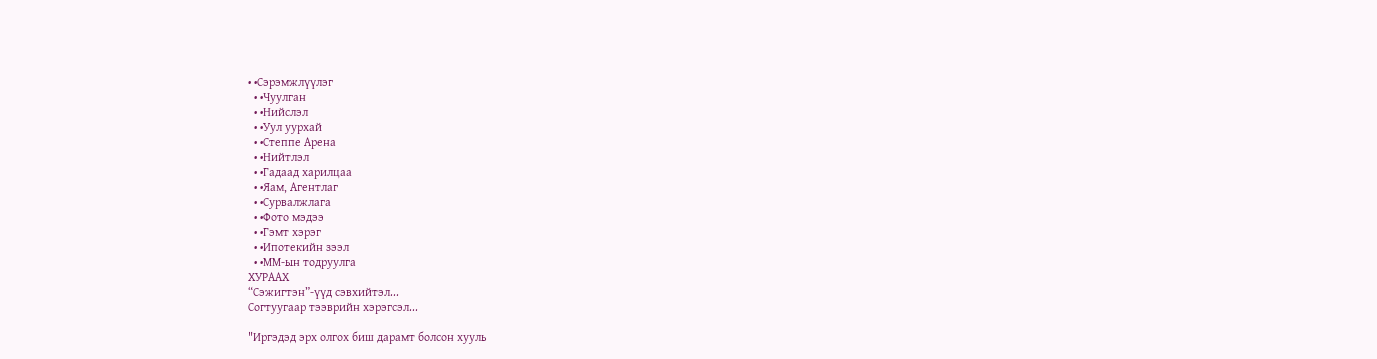• •Сэрэмжлүүлэг
  • •Чуулган
  • •Нийслэл
  • •Уул уурхай
  • •Степпе Арена
  • •Нийтлэл
  • •Гадаад харилцаа
  • •Яам, Агентлаг
  • •Сурвалжлага
  • •Фото мэдээ
  • •Гэмт хэрэг
  • •Ипотекийн зээл
  • •ММ-ын тодруулга
ХУРААХ
“Сэжигтэн”-үүд сэвхийтэл...
Согтуугаар тээврийн хэрэгсэл...

"Иргэдэд эрх олгох биш дарамт болсон хууль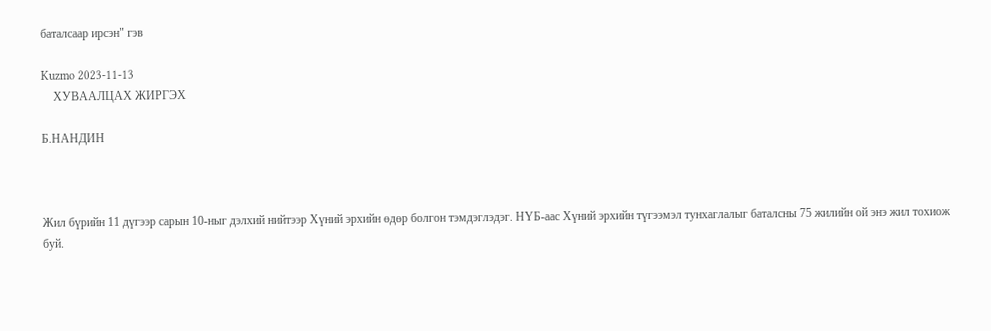баталсаар ирсэн" гэв

Kuzmo 2023-11-13
    ХУВААЛЦАХ ЖИРГЭХ

Б.НАНДИН



Жил бүрийн 11 дүгээр сарын 10-ныг дэлхий нийтээр Хүний эрхийн өдөр болгон тэмдэглэдэг. НҮБ-аас Хүний эрхийн түгээмэл тунхаглалыг баталсны 75 жилийн ой энэ жил тохиож буй.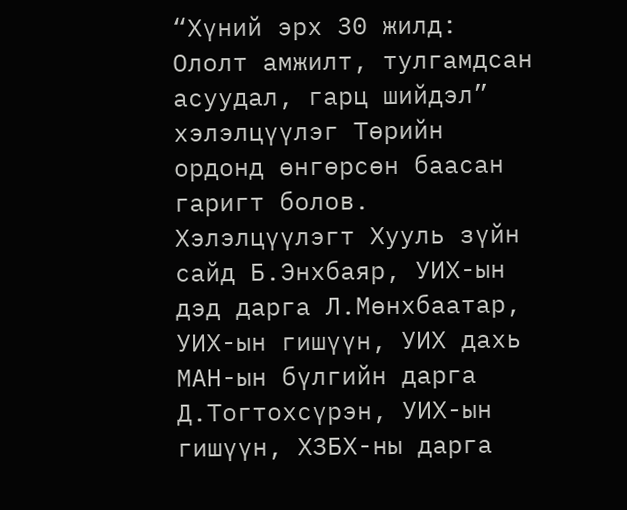“Хүний эрх 30 жилд: Ололт амжилт, тулгамдсан асуудал, гарц шийдэл” хэлэлцүүлэг Төрийн ордонд өнгөрсөн баасан гаригт болов. Хэлэлцүүлэгт Хууль зүйн сайд Б.Энхбаяр, УИХ-ын дэд дарга Л.Мөнхбаатар, УИХ-ын гишүүн, УИХ дахь МАН-ын бүлгийн дарга Д.Тогтохсүрэн, УИХ-ын гишүүн, ХЗБХ-ны дарга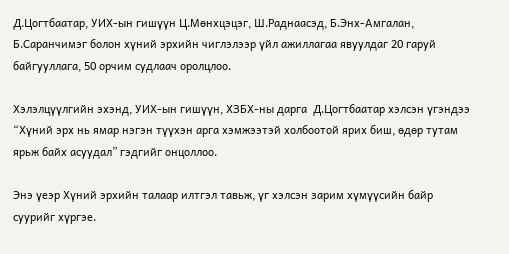Д.Цогтбаатар, УИХ-ын гишүүн Ц.Мөнхцэцэг, Ш.Раднаасэд, Б.Энх-Амгалан, Б.Саранчимэг болон хүний эрхийн чиглэлээр үйл ажиллагаа явуулдаг 20 гаруй байгууллага, 50 орчим судлаач оролцлоо.

Хэлэлцүүлгийн эхэнд, УИХ-ын гишүүн, ХЗБХ-ны дарга  Д.Цогтбаатар хэлсэн үгэндээ “Хүний эрх нь ямар нэгэн түүхэн арга хэмжээтэй холбоотой ярих биш, өдөр тутам ярьж байх асуудал” гэдгийг онцоллоо.

Энэ үеэр Хүний эрхийн талаар илтгэл тавьж, үг хэлсэн зарим хүмүүсийн байр суурийг хүргэе.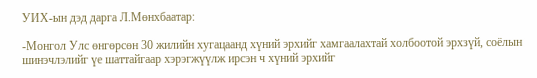УИХ-ын дэд дарга Л.Мөнхбаатар:

-Монгол Улс өнгөрсөн 30 жилийн хугацаанд хүний эрхийг хамгаалахтай холбоотой эрхзүй, соёлын шинэчлэлийг үе шаттайгаар хэрэгжүүлж ирсэн ч хүний эрхийг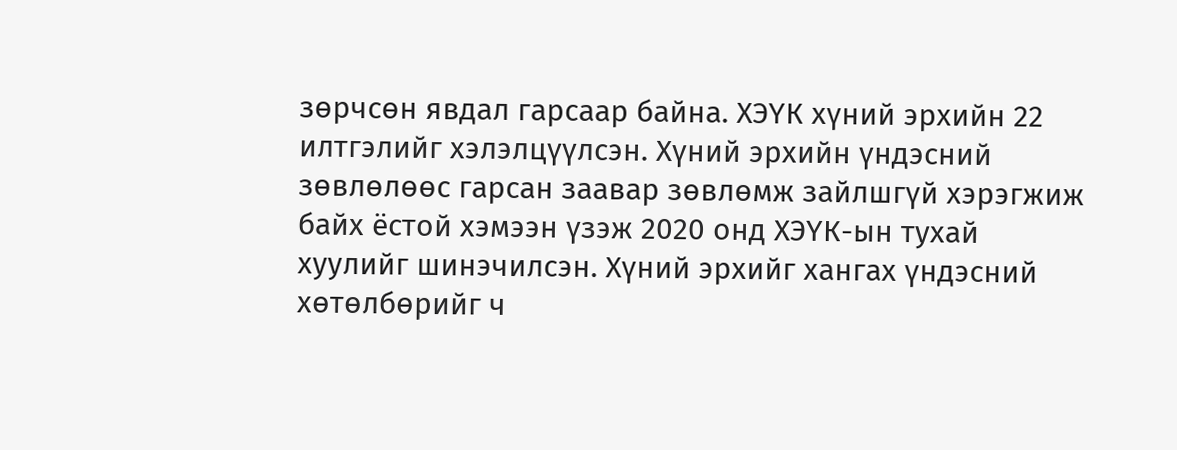зөрчсөн явдал гарсаар байна. ХЭҮК хүний эрхийн 22 илтгэлийг хэлэлцүүлсэн. Хүний эрхийн үндэсний зөвлөлөөс гарсан заавар зөвлөмж зайлшгүй хэрэгжиж байх ёстой хэмээн үзэж 2020 онд ХЭҮК-ын тухай хуулийг шинэчилсэн. Хүний эрхийг хангах үндэсний хөтөлбөрийг ч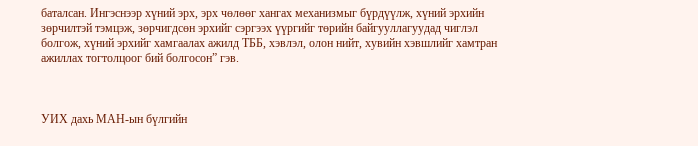баталсан. Ингэснээр хүний эрх, эрх чөлөөг хангах механизмыг бүрдүүлж, хүний эрхийн зөрчилтэй тэмцэж, зөрчигдсөн эрхийг сэргээх үүргийг төрийн байгууллагуудад чиглэл болгож, хүний эрхийг хамгаалах ажилд ТББ, хэвлэл, олон нийт, хувийн хэвшлийг хамтран ажиллах тогтолцоог бий болгосон” гэв.



УИХ дахь МАН-ын бүлгийн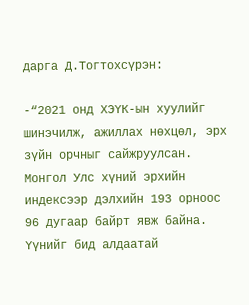дарга Д.Тогтохсүрэн:

-“2021 онд ХЭҮК-ын хуулийг шинэчилж, ажиллах нөхцөл, эрх зүйн орчныг сайжруулсан. Монгол Улс хүний эрхийн индексээр дэлхийн 193 орноос 96 дугаар байрт явж байна. Үүнийг бид алдаатай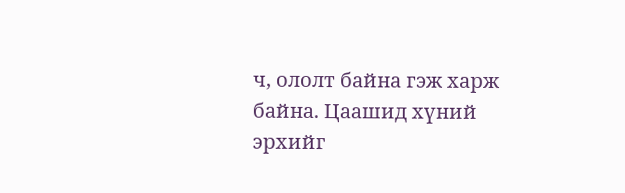ч, ололт байна гэж харж байна. Цаашид хүний эрхийг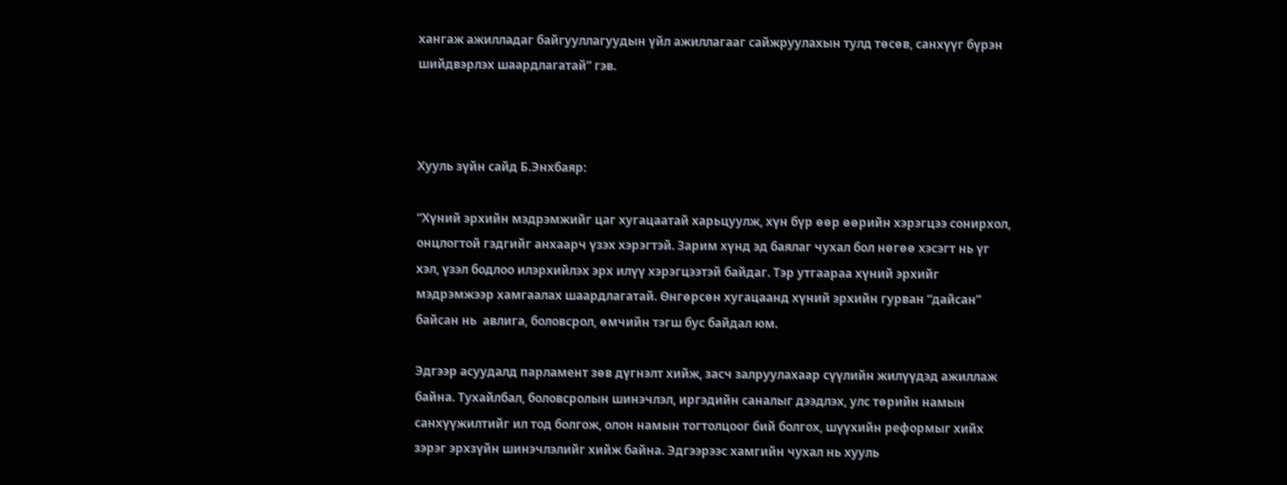хангаж ажилладаг байгууллагуудын үйл ажиллагааг сайжруулахын тулд төсөв, санхүүг бүрэн шийдвэрлэх шаардлагатай” гэв.



Хууль зүйн сайд Б.Энхбаяр:

“Хүний эрхийн мэдрэмжийг цаг хугацаатай харьцуулж, хүн бүр өөр өөрийн хэрэгцээ сонирхол,  онцлогтой гэдгийг анхаарч үзэх хэрэгтэй. Зарим хүнд эд баялаг чухал бол нөгөө хэсэгт нь үг хэл, үзэл бодлоо илэрхийлэх эрх илүү хэрэгцээтэй байдаг. Тэр утгаараа хүний эрхийг мэдрэмжээр хамгаалах шаардлагатай. Өнгөрсөн хугацаанд хүний эрхийн гурван “дайсан” байсан нь  авлига, боловсрол, өмчийн тэгш бус байдал юм.

Эдгээр асуудалд парламент зөв дүгнэлт хийж, засч залруулахаар сүүлийн жилүүдэд ажиллаж байна. Тухайлбал, боловсролын шинэчлэл, иргэдийн саналыг дээдлэх, улс төрийн намын санхүүжилтийг ил тод болгож, олон намын тогтолцоог бий болгох, шүүхийн реформыг хийх зэрэг эрхзүйн шинэчлэлийг хийж байна. Эдгээрээс хамгийн чухал нь хууль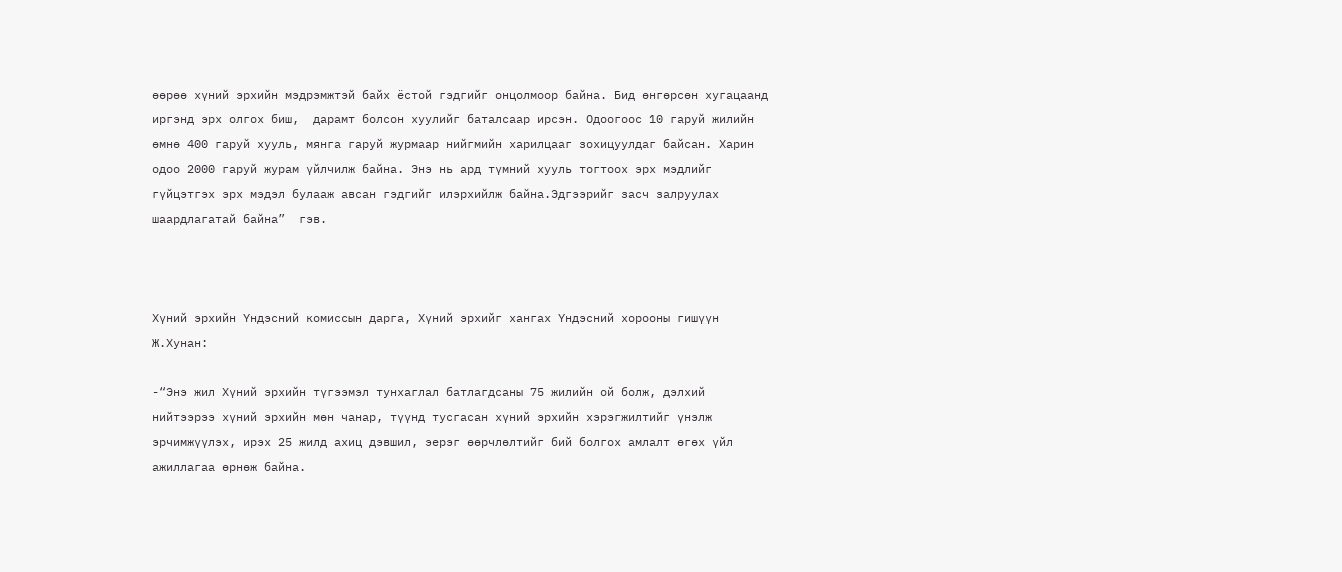өөрөө хүний эрхийн мэдрэмжтэй байх ёстой гэдгийг онцолмоор байна. Бид өнгөрсөн хугацаанд иргэнд эрх олгох биш,  дарамт болсон хуулийг баталсаар ирсэн. Одоогоос 10 гаруй жилийн өмнө 400 гаруй хууль, мянга гаруй журмаар нийгмийн харилцааг зохицуулдаг байсан. Харин одоо 2000 гаруй журам үйлчилж байна. Энэ нь ард түмний хууль тогтоох эрх мэдлийг гүйцэтгэх эрх мэдэл булааж авсан гэдгийг илэрхийлж байна.Эдгээрийг засч залруулах шаардлагатай байна”  гэв.



Хүний эрхийн Үндэсний комиссын дарга, Хүний эрхийг хангах Үндэсний хорооны гишүүн Ж.Хунан:

-“Энэ жил Хүний эрхийн түгээмэл тунхаглал батлагдсаны 75 жилийн ой болж, дэлхий нийтээрээ хүний эрхийн мөн чанар, түүнд тусгасан хүний эрхийн хэрэгжилтийг үнэлж эрчимжүүлэх, ирэх 25 жилд ахиц дэвшил, эерэг өөрчлөлтийг бий болгох амлалт өгөх үйл ажиллагаа өрнөж байна.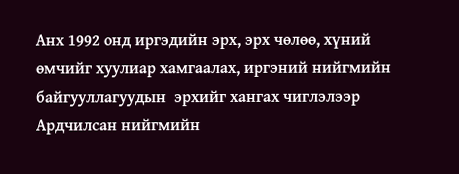Анх 1992 онд иргэдийн эрх, эрх чөлөө, хүний өмчийг хуулиар хамгаалах, иргэний нийгмийн байгууллагуудын  эрхийг хангах чиглэлээр Ардчилсан нийгмийн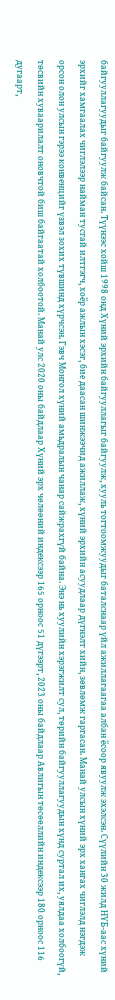байгууллагуудыг байгуулж байсан. Түүнээс хойш 1998 онд Хүний эрхийн байгууллагыг байгуулж, хууль тогтоомжуудыг баталснаар үйл ажиллагаагаа албан ёсоор явуулж эхэлсэн. Сүүлийн 30 жилд НҮБ-аас хүний эрхийг хамгаалах чиглэлээр найман тусгай илтгэгч, хоёр ажлын хэсэг, бие даасан шинжээчид ажиллаж, хүний эрхийн асуудлаар дүгнэлт хийн, зөвлөмж гаргасан. Манай улсын хүний эрх хангах чиглэлд нэгдэж орсон олон улсын гэрээ конвенцийг үзвэл зохих түвшинд хүрчсэн. Гэвч Монгол хүний амьдралын чанар сайжрахгүй байна. Энэ нь хуулийн хэрэгжилт сул, төрийн байгууллагуудын хүнд суртал их, уялдаа холбоогүй, төсвийн хуваарилалт оновчтой биш байгаатай холбоотой. Манай улс 2020 оны байдлаар Хүний эрх чөлөөний индексээр 165 орноос 51 дүгээрт, 2023 оны байдлаар Авлигын төсөөллийн индексээр 180 орноос 116 дугаарт,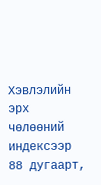Хэвлэлийн эрх чөлөөний индексээр 88 дугаарт,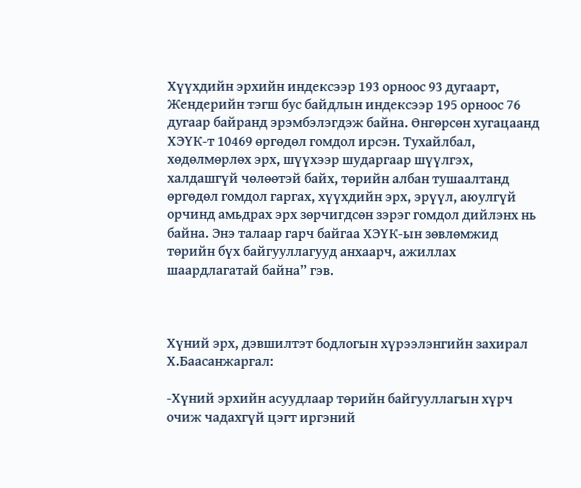Хүүхдийн эрхийн индексээр 193 орноос 93 дугаарт, Жендерийн тэгш бус байдлын индексээр 195 орноос 76 дугаар байранд эрэмбэлэгдэж байна. Өнгөрсөн хугацаанд ХЭҮК-т 10469 өргөдөл гомдол ирсэн. Тухайлбал, хөдөлмөрлөх эрх, шүүхээр шударгаар шүүлгэх, халдашгүй чөлөөтэй байх, төрийн албан тушаалтанд өргөдөл гомдол гаргах, хүүхдийн эрх, эрүүл, аюулгүй орчинд амьдрах эрх зөрчигдсөн зэрэг гомдол дийлэнх нь байна. Энэ талаар гарч байгаа ХЭҮК-ын зөвлөмжид төрийн бүх байгууллагууд анхаарч, ажиллах шаардлагатай байна” гэв.



Хүний эрх, дэвшилтэт бодлогын хүрээлэнгийн захирал Х.Баасанжаргал:

-Хүний эрхийн асуудлаар төрийн байгууллагын хүрч очиж чадахгүй цэгт иргэний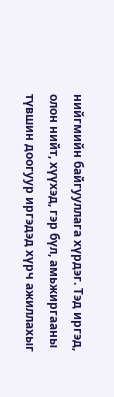нийгмийн байгууллага хүрдэг. Тэд иргэд, олон нийт, хүүхэд, гэр бүл, амьжиргааны түвшин доогуур иргэдэд хүрч ажиллахыг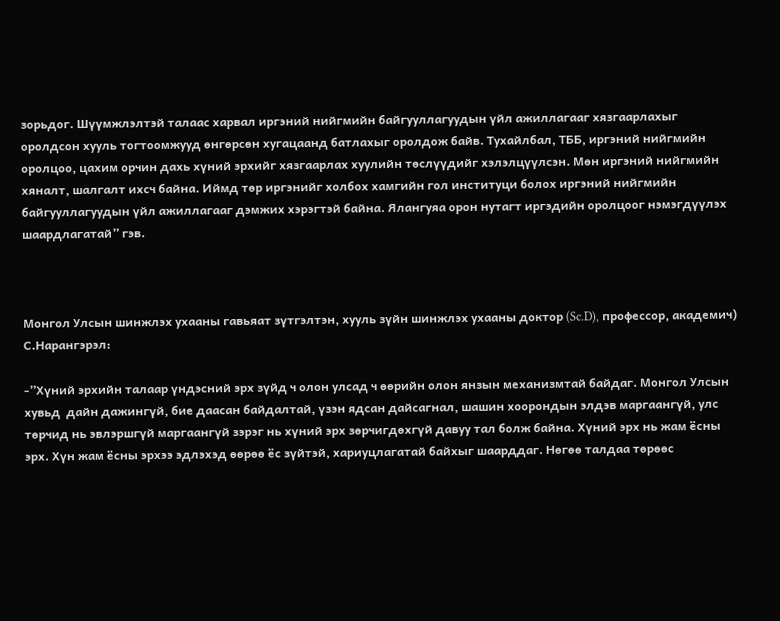зорьдог. Шүүмжлэлтэй талаас харвал иргэний нийгмийн байгууллагуудын үйл ажиллагааг хязгаарлахыг оролдсон хууль тогтоомжууд өнгөрсөн хугацаанд батлахыг оролдож байв. Тухайлбал, ТББ, иргэний нийгмийн оролцоо, цахим орчин дахь хүний эрхийг хязгаарлах хуулийн төслүүдийг хэлэлцүүлсэн. Мөн иргэний нийгмийн хяналт, шалгалт ихсч байна. Иймд төр иргэнийг холбох хамгийн гол институци болох иргэний нийгмийн байгууллагуудын үйл ажиллагааг дэмжих хэрэгтэй байна. Ялангуяа орон нутагт иргэдийн оролцоог нэмэгдүүлэх шаардлагатай” гэв.



Монгол Улсын шинжлэх ухааны гавьяат зүтгэлтэн, хууль зүйн шинжлэх ухааны доктор (Sc.D), профессор, академич) С.Нарангэрэл:

-”Хүний эрхийн талаар үндэсний эрх зүйд ч олон улсад ч өөрийн олон янзын механизмтай байдаг. Монгол Улсын хувьд  дайн дажингүй, бие даасан байдалтай, үзэн ядсан дайсагнал, шашин хоорондын элдэв маргаангүй, улс төрчид нь эвлэршгүй маргаангүй зэрэг нь хүний эрх зөрчигдөхгүй давуу тал болж байна. Хүний эрх нь жам ёсны эрх. Хүн жам ёсны эрхээ эдлэхэд өөрөө ёс зүйтэй, хариуцлагатай байхыг шаарддаг. Нөгөө талдаа төрөөс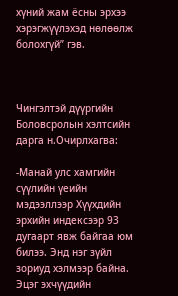хүний жам ёсны эрхээ  хэрэгжүүлэхэд нөлөөлж болохгүй” гэв.



Чингэлтэй дүүргийн Боловсролын хэлтсийн дарга н.Очирлхагва:

-Манай улс хамгийн сүүлийн үеийн мэдээллээр Хүүхдийн эрхийн индексээр 93 дугаарт явж байгаа юм билээ. Энд нэг зүйл зориуд хэлмээр байна. Эцэг эхчүүдийн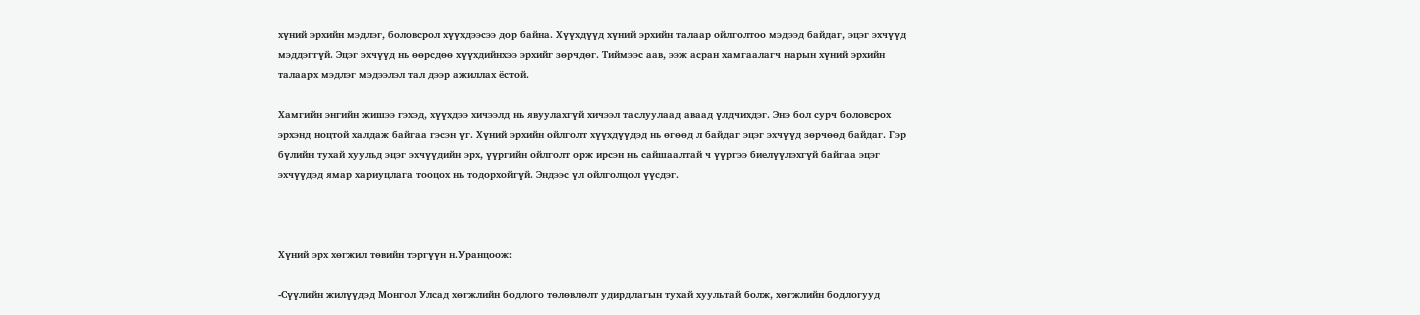хүний эрхийн мэдлэг, боловсрол хүүхдээсээ дор байна. Хүүхдүүд хүний эрхийн талаар ойлголтоо мэдээд байдаг, эцэг эхчүүд мэддэггүй. Эцэг эхчүүд нь өөрсдөө хүүхдийнхээ эрхийг зөрчдөг. Тиймээс аав, ээж асран хамгаалагч нарын хүний эрхийн талаарх мэдлэг мэдээлэл тал дээр ажиллах ёстой.

Хамгийн энгийн жишээ гэхэд, хүүхдээ хичээлд нь явуулахгүй хичээл таслуулаад аваад үлдчихдэг. Энэ бол сурч боловсрох эрхэнд ноцтой халдаж байгаа гэсэн үг. Хүний эрхийн ойлголт хүүхдүүдэд нь өгөөд л байдаг эцэг эхчүүд зөрчөөд байдаг. Гэр бүлийн тухай хуульд эцэг эхчүүдийн эрх, үүргийн ойлголт орж ирсэн нь сайшаалтай ч үүргээ биелүүлэхгүй байгаа эцэг эхчүүдэд ямар хариуцлага тооцох нь тодорхойгүй. Эндээс үл ойлголцол үүсдэг.



Хүний эрх хөгжил төвийн тэргүүн н.Уранцоож:

-Сүүлийн жилүүдэд Монгол Улсад хөгжлийн бодлого төлөвлөлт удирдлагын тухай хуультай болж, хөгжлийн бодлогууд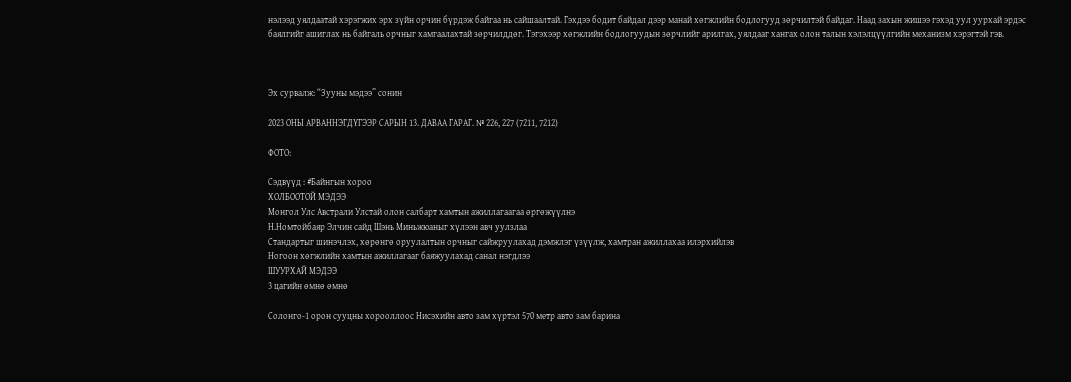нэлээд уялдаатай хэрэгжих эрх зүйн орчин бүрдэж байгаа нь сайшаалтай. Гэхдээ бодит байдал дээр манай хөгжлийн бодлогууд зөрчилтэй байдаг. Наад захын жишээ гэхэд уул уурхай эрдэс баялгийг ашиглах нь байгаль орчныг хамгаалахтай зөрчилддөг. Тэгэхээр хөгжлийн бодлогуудын зөрчлийг арилгах, уялдааг хангах олон талын хэлэлцүүлгийн механизм хэрэгтэй гэв.



Эх сурвалж: “Зууны мэдээ” сонин

2023 ОНЫ АРВАННЭГДҮГЭЭР САРЫН 13. ДАВАА ГАРАГ. № 226, 227 (7211, 7212)

ФОТО:

Сэдвүүд : #Байнгын хороо
ХОЛБООТОЙ МЭДЭЭ
Монгол Улс Австрали Улстай олон салбарт хамтын ажиллагаагаа өргөжүүлнэ
Н.Номтойбаяр Элчин сайд Шэнь Миньжюаныг хүлээн авч уулзлаа
Стандартыг шинэчлэх, хөрөнгө оруулалтын орчныг сайжруулахад дэмжлэг үзүүлж, хамтран ажиллахаа илэрхийлэв
Ногоон хөгжлийн хамтын ажиллагааг баяжуулахад санал нэгдлээ
ШУУРХАЙ МЭДЭЭ
3 цагийн өмнө өмнө

Солонго-1 орон сууцны хорооллоос Нисэхийн авто зам хүртэл 570 метр авто зам барина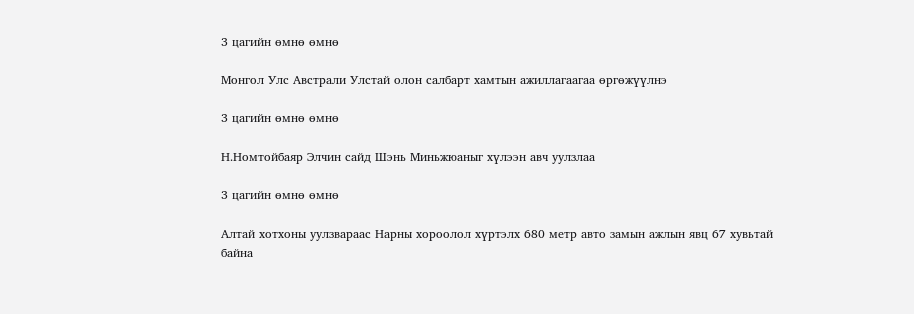3 цагийн өмнө өмнө

Монгол Улс Австрали Улстай олон салбарт хамтын ажиллагаагаа өргөжүүлнэ

3 цагийн өмнө өмнө

Н.Номтойбаяр Элчин сайд Шэнь Миньжюаныг хүлээн авч уулзлаа

3 цагийн өмнө өмнө

Алтай хотхоны уулзвараас Нарны хороолол хүртэлх 680 метр авто замын ажлын явц 67 хувьтай байна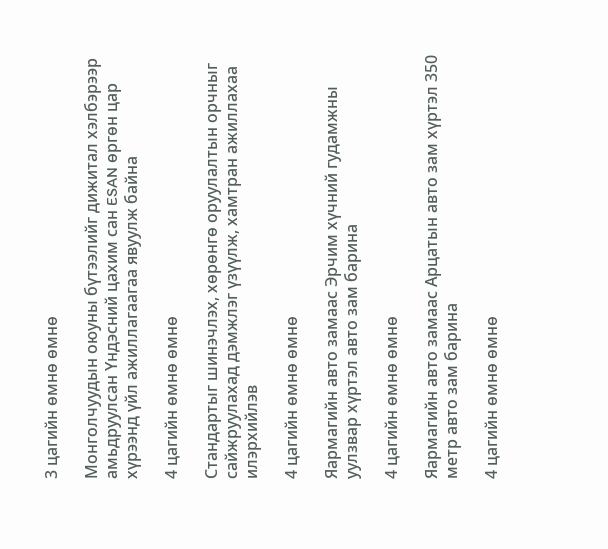3 цагийн өмнө өмнө

Монголчуудын оюуны бүтээлийг дижитал хэлбэрээр амьдруулсан Үндэсний цахим сан ESAN өргөн цар хүрээнд үйл ажиллагаагаа явуулж байна

4 цагийн өмнө өмнө

Стандартыг шинэчлэх, хөрөнгө оруулалтын орчныг сайжруулахад дэмжлэг үзүүлж, хамтран ажиллахаа илэрхийлэв

4 цагийн өмнө өмнө

Яармагийн авто замаас Эрчим хүчний гудамжны уулзвар хүртэл авто зам барина

4 цагийн өмнө өмнө

Яармагийн авто замаас Арцатын авто зам хүртэл 350 метр авто зам барина

4 цагийн өмнө өмнө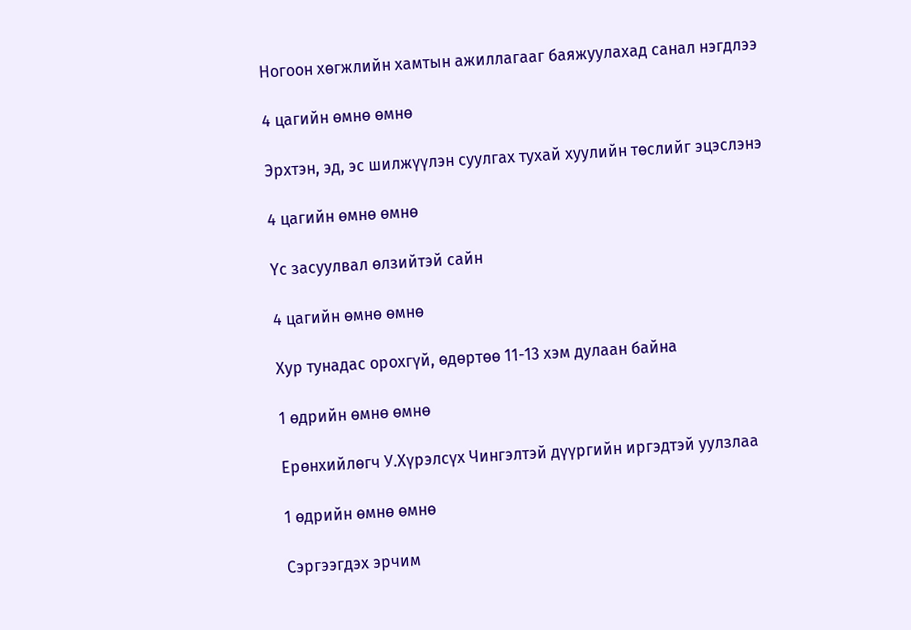Ногоон хөгжлийн хамтын ажиллагааг баяжуулахад санал нэгдлээ

4 цагийн өмнө өмнө

Эрхтэн, эд, эс шилжүүлэн суулгах тухай хуулийн төслийг эцэслэнэ

4 цагийн өмнө өмнө

Үс засуулвал өлзийтэй сайн

4 цагийн өмнө өмнө

Хур тунадас орохгүй, өдөртөө 11-13 хэм дулаан байна

1 өдрийн өмнө өмнө

Ерөнхийлөгч У.Хүрэлсүх Чингэлтэй дүүргийн иргэдтэй уулзлаа

1 өдрийн өмнө өмнө

Сэргээгдэх эрчим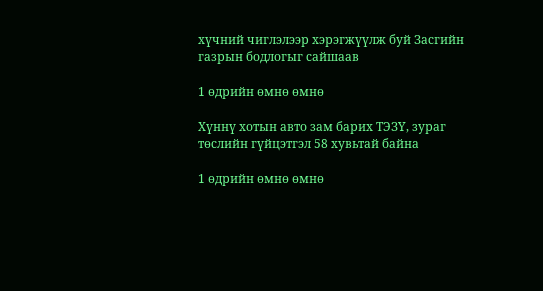хүчний чиглэлээр хэрэгжүүлж буй Засгийн газрын бодлогыг сайшаав

1 өдрийн өмнө өмнө

Хүннү хотын авто зам барих ТЭЗҮ, зураг төслийн гүйцэтгэл 58 хувьтай байна

1 өдрийн өмнө өмнө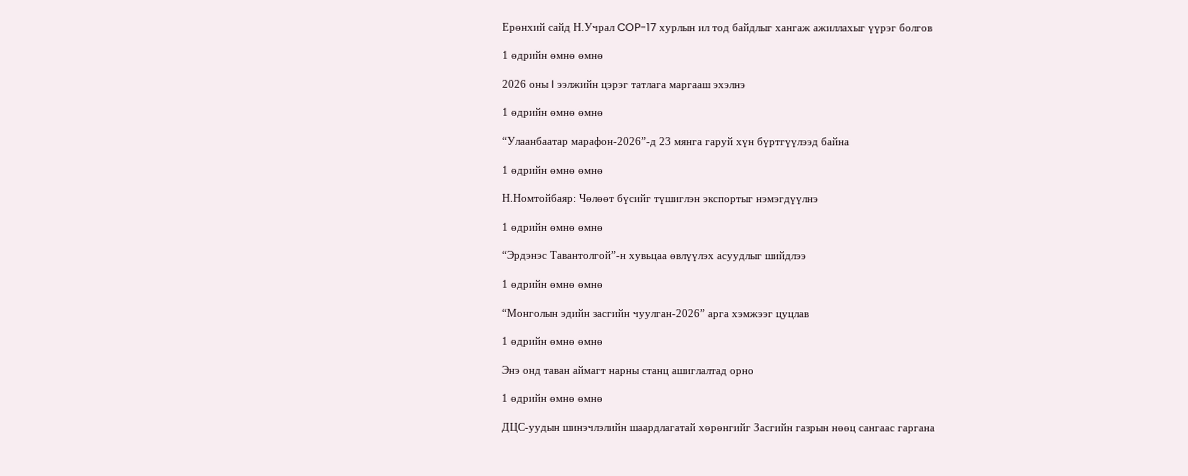Ерөнхий сайд Н.Учрал COP-17 хурлын ил тод байдлыг хангаж ажиллахыг үүрэг болгов

1 өдрийн өмнө өмнө

2026 оны I ээлжийн цэрэг татлага маргааш эхэлнэ

1 өдрийн өмнө өмнө

“Улаанбаатар марафон-2026”-д 23 мянга гаруй хүн бүртгүүлээд байна

1 өдрийн өмнө өмнө

Н.Номтойбаяр: Чөлөөт бүсийг түшиглэн экспортыг нэмэгдүүлнэ

1 өдрийн өмнө өмнө

“Эрдэнэс Тавантолгой”-н хувьцаа өвлүүлэх асуудлыг шийдлээ

1 өдрийн өмнө өмнө

“Монголын эдийн засгийн чуулган-2026” арга хэмжээг цуцлав

1 өдрийн өмнө өмнө

Энэ онд таван аймагт нарны станц ашиглалтад орно

1 өдрийн өмнө өмнө

ДЦС-уудын шинэчлэлийн шаардлагатай хөрөнгийг Засгийн газрын нөөц сангаас гаргана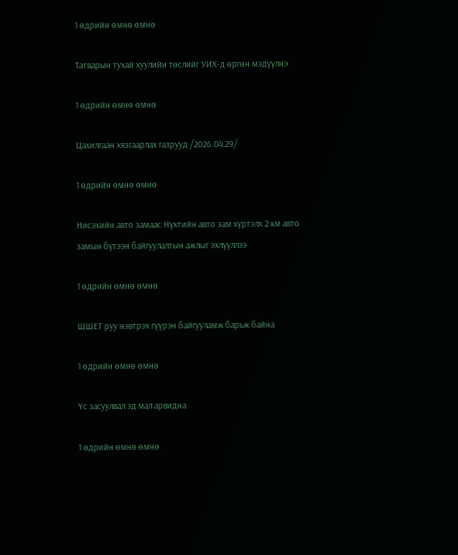1 өдрийн өмнө өмнө

Татварын тухай хуулийн төслийг УИХ-д өргөн мэдүүлнэ

1 өдрийн өмнө өмнө

Цахилгаан хязгаарлах газрууд /2026.04.29/

1 өдрийн өмнө өмнө

Нисэхийн авто замаас Нүхтийн авто зам хүртэлх 2 км авто замын бүтээн байгуулалтын ажлыг эхлүүллээ

1 өдрийн өмнө өмнө

ШШЕГ руу нэвтрэх гүүрэн байгууламж барьж байна

1 өдрийн өмнө өмнө

Үс засуулвал эд мал арвидна

1 өдрийн өмнө өмнө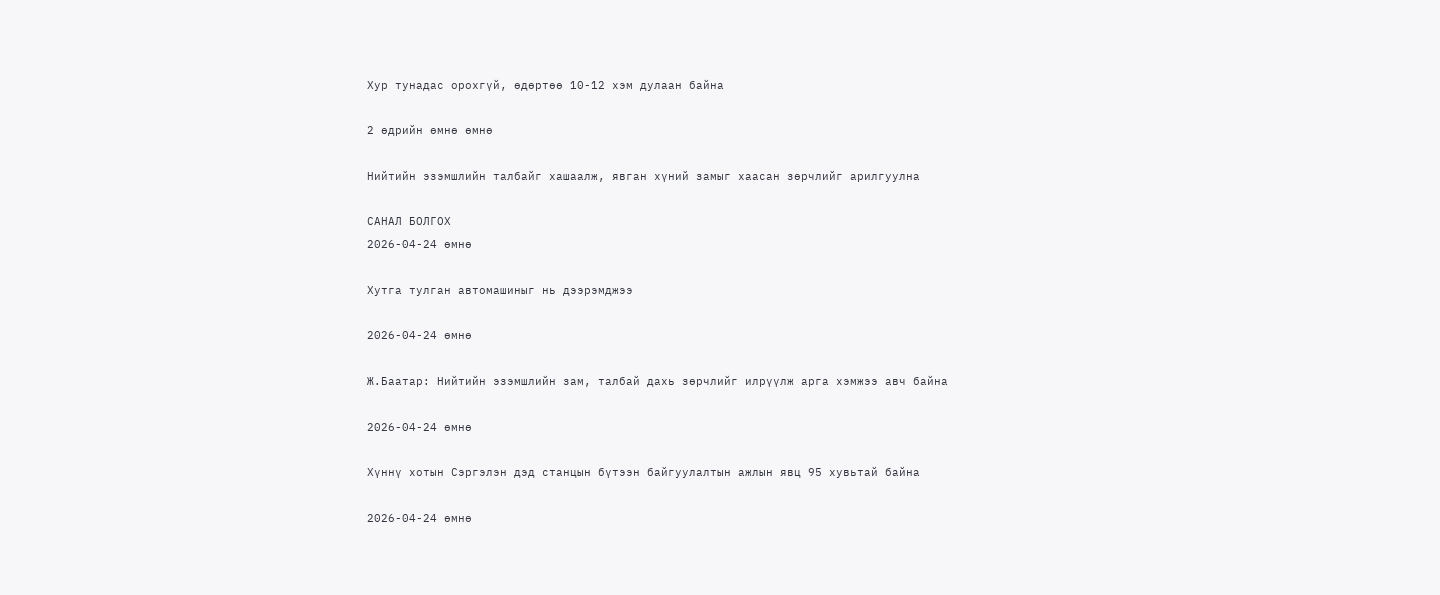Хур тунадас орохгүй, өдөртөө 10-12 хэм дулаан байна

2 өдрийн өмнө өмнө

Нийтийн эзэмшлийн талбайг хашаалж, явган хүний замыг хаасан зөрчлийг арилгуулна

САНАЛ БОЛГОХ
2026-04-24 өмнө

Хутга тулган автомашиныг нь дээрэмджээ

2026-04-24 өмнө

Ж.Баатар: Нийтийн эзэмшлийн зам, талбай дахь зөрчлийг илрүүлж арга хэмжээ авч байна

2026-04-24 өмнө

Хүннү хотын Сэргэлэн дэд станцын бүтээн байгуулалтын ажлын явц 95 хувьтай байна

2026-04-24 өмнө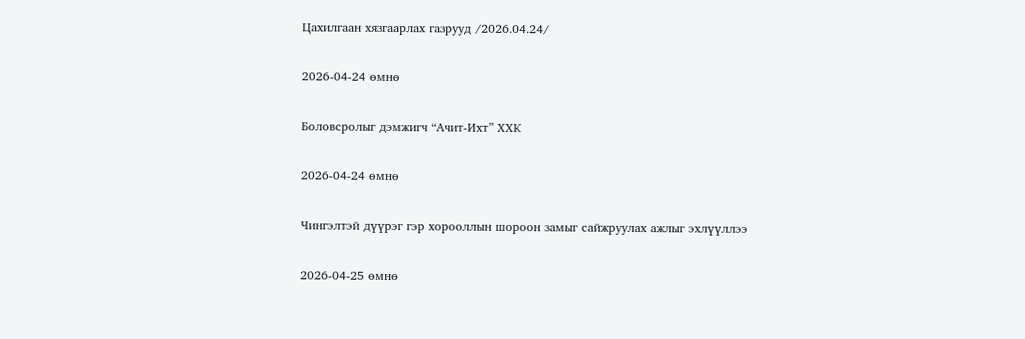Цахилгаан хязгаарлах газрууд /2026.04.24/

2026-04-24 өмнө

Боловсролыг дэмжигч “Ачит-Ихт” ХХК

2026-04-24 өмнө

Чингэлтэй дүүрэг гэр хорооллын шороон замыг сайжруулах ажлыг эхлүүллээ

2026-04-25 өмнө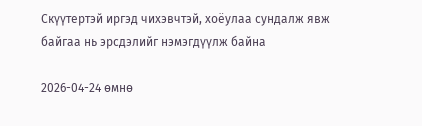Скүүтертэй иргэд чихэвчтэй, хоёулаа сундалж явж байгаа нь эрсдэлийг нэмэгдүүлж байна

2026-04-24 өмнө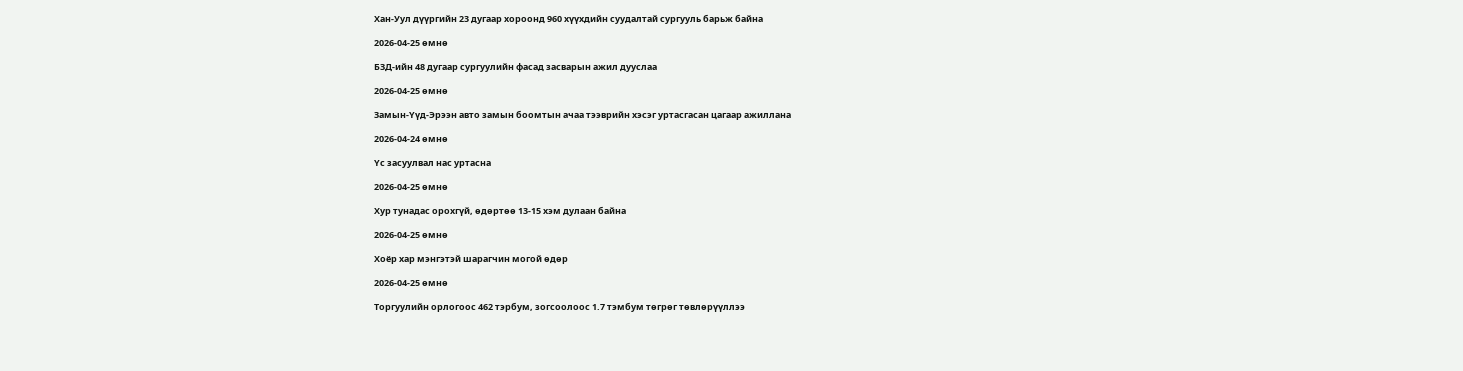Хан-Уул дүүргийн 23 дугаар хороонд 960 хүүхдийн суудалтай сургууль барьж байна

2026-04-25 өмнө

БЗД-ийн 48 дугаар сургуулийн фасад засварын ажил дууслаа

2026-04-25 өмнө

Замын-Үүд-Эрээн авто замын боомтын ачаа тээврийн хэсэг уртасгасан цагаар ажиллана

2026-04-24 өмнө

Үс засуулвал нас уртасна

2026-04-25 өмнө

Хур тунадас орохгүй, өдөртөө 13-15 хэм дулаан байна

2026-04-25 өмнө

Хоёр хар мэнгэтэй шарагчин могой өдөр

2026-04-25 өмнө

Торгуулийн орлогоос 462 тэрбум, зогсоолоос 1.7 тэмбум төгрөг төвлөрүүллээ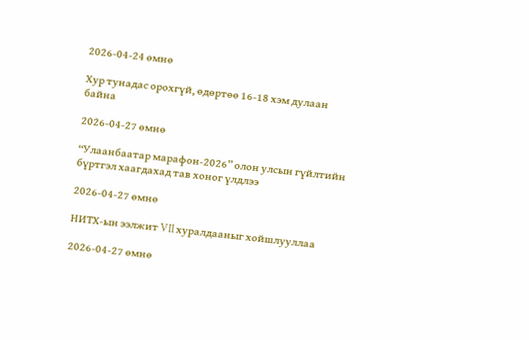2026-04-24 өмнө

Хур тунадас орохгүй, өдөртөө 16-18 хэм дулаан байна

2026-04-27 өмнө

“Улаанбаатар марафон-2026” олон улсын гүйлтийн бүртгэл хаагдахад тав хоног үлдлээ

2026-04-27 өмнө

НИТХ-ын ээлжит VII хуралдааныг хойшлууллаа

2026-04-27 өмнө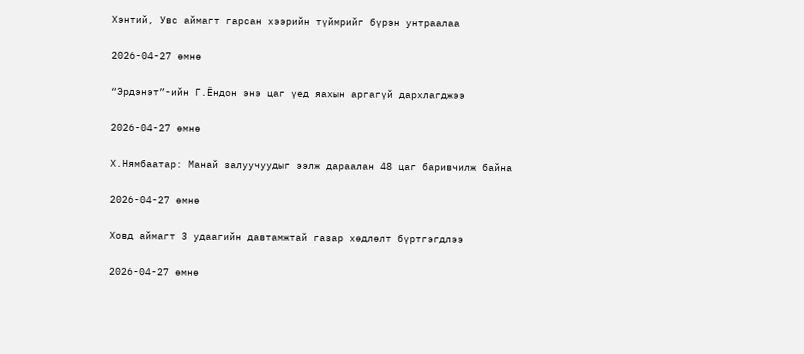Хэнтий, Увс аймагт гарсан хээрийн түймрийг бүрэн унтраалаа

2026-04-27 өмнө

“Эрдэнэт”-ийн Г.Ёндон энэ цаг үед яахын аргагүй дархлагджээ

2026-04-27 өмнө

Х.Нямбаатар: Манай залуучуудыг ээлж дараалан 48 цаг баривчилж байна

2026-04-27 өмнө

Ховд аймагт 3 удаагийн давтамжтай газар хөдлөлт бүртгэгдлээ

2026-04-27 өмнө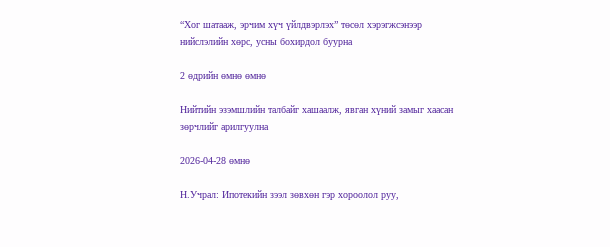“Хог шатааж, эрчим хүч үйлдвэрлэх” төсөл хэрэгжсэнээр нийслэлийн хөрс, усны бохирдол буурна

2 өдрийн өмнө өмнө

Нийтийн эзэмшлийн талбайг хашаалж, явган хүний замыг хаасан зөрчлийг арилгуулна

2026-04-28 өмнө

Н.Учрал: Ипотекийн зээл зөвхөн гэр хороолол руу,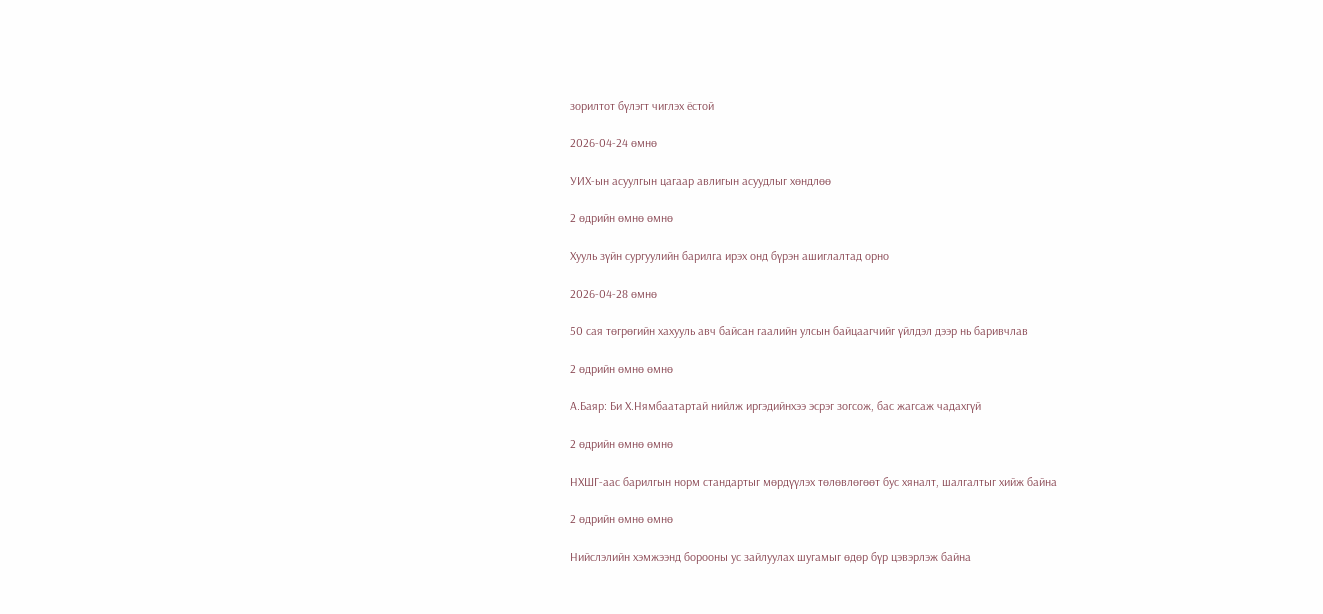зорилтот бүлэгт чиглэх ёстой

2026-04-24 өмнө

УИХ-ын асуулгын цагаар авлигын асуудлыг хөндлөө

2 өдрийн өмнө өмнө

Хууль зүйн сургуулийн барилга ирэх онд бүрэн ашиглалтад орно

2026-04-28 өмнө

50 сая төгрөгийн хахууль авч байсан гаалийн улсын байцаагчийг үйлдэл дээр нь баривчлав

2 өдрийн өмнө өмнө

А.Баяр: Би Х.Нямбаатартай нийлж иргэдийнхээ эсрэг зогсож, бас жагсаж чадахгүй

2 өдрийн өмнө өмнө

НХШГ-аас барилгын норм стандартыг мөрдүүлэх төлөвлөгөөт бус хяналт, шалгалтыг хийж байна

2 өдрийн өмнө өмнө

Нийслэлийн хэмжээнд борооны ус зайлуулах шугамыг өдөр бүр цэвэрлэж байна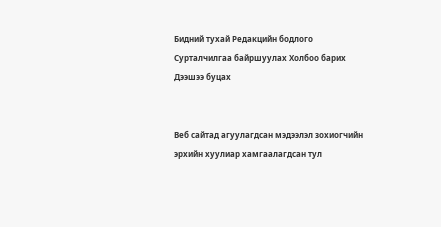Бидний тухай Редакцийн бодлого Сурталчилгаа байршуулах Холбоо барих Дээшээ буцах


Веб сайтад агуулагдсан мэдээлэл зохиогчийн эрхийн хуулиар хамгаалагдсан тул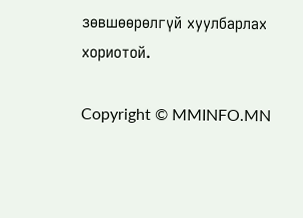зөвшөөрөлгүй хуулбарлах хориотой.

Copyright © MMINFO.MN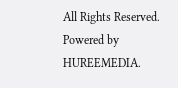All Rights Reserved. Powered by HUREEMEDIA.